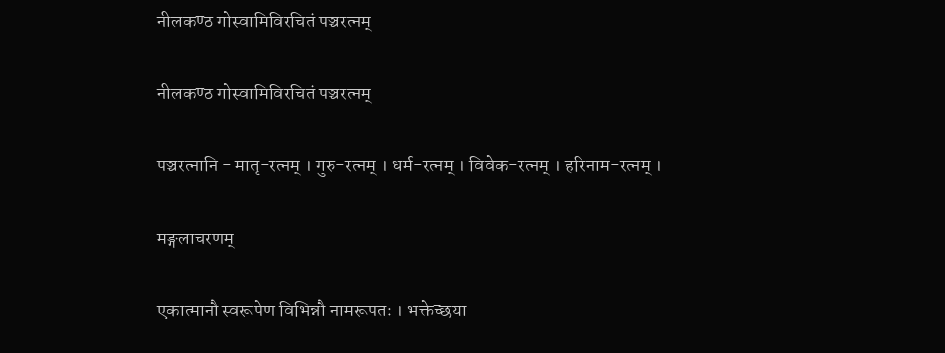नीलकण्ठ गोस्वामिविरचितं पञ्चरत्नम्

नीलकण्ठ गोस्वामिविरचितं पञ्चरत्नम्

पञ्चरत्नानि - मातृ-रत्नम् । गुरु-रत्नम् । धर्म-रत्नम् । विवेक-रत्नम् । हरिनाम-रत्नम् ।

मङ्गलाचरणम्

एकात्मानौ स्वरूपेण विभिन्नौ नामरूपतः । भक्तेच्छया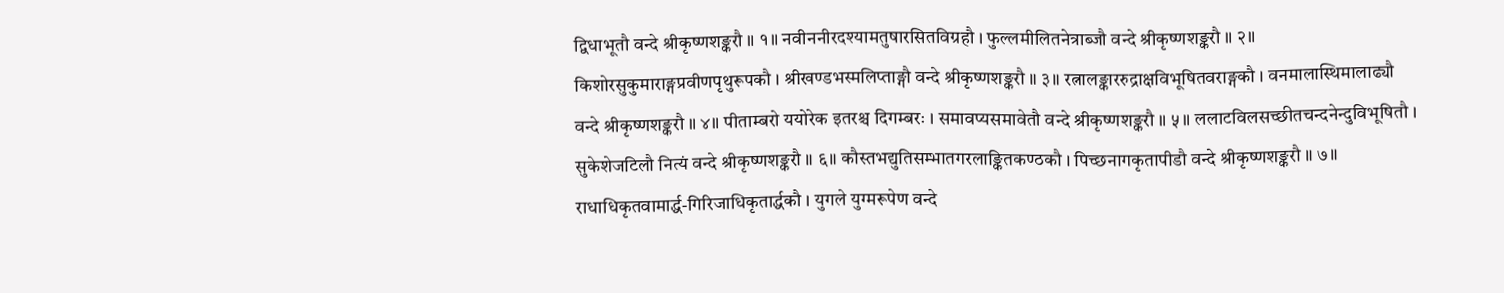द्विधाभूतौ वन्दे श्रीकृष्णशङ्करौ ॥ १॥ नवीननीरदश्यामतुषारसितविग्रहौ । फुल्लमीलितनेत्राब्जौ वन्दे श्रीकृष्णशङ्करौ ॥ २॥ किशोरसुकुमाराङ्गप्रवीणपृथुरूपकौ । श्रीखण्डभस्मलिप्ताङ्गौ वन्दे श्रीकृष्णशङ्करौ ॥ ३॥ रत्नालङ्काररुद्राक्षविभूषितवराङ्गकौ । वनमालास्थिमालाढ्यौ वन्दे श्रीकृष्णशङ्करौ ॥ ४॥ पीताम्बरो ययोरेक इतरश्च दिगम्बरः । समावप्यसमावेतौ वन्दे श्रीकृष्णशङ्करौ ॥ ५॥ ललाटविलसच्छीतचन्दनेन्दुविभूषितौ । सुकेशेजटिलौ नित्यं वन्दे श्रीकृष्णशङ्करौ ॥ ६॥ कौस्तभद्युतिसम्भातगरलाङ्कितकण्ठकौ । पिच्छनागकृतापीडौ वन्दे श्रीकृष्णशङ्करौ ॥ ७॥ राधाधिकृतवामार्द्ध-गिरिजाधिकृतार्द्धकौ । युगले युग्मरूपेण वन्दे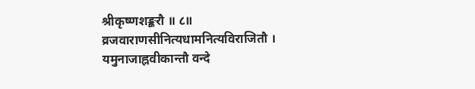श्रीकृष्णशङ्करौ ॥ ८॥ व्रजवाराणसीनित्यधामनित्यविराजितौ । यमुनाजाह्नवीकान्तौ वन्दे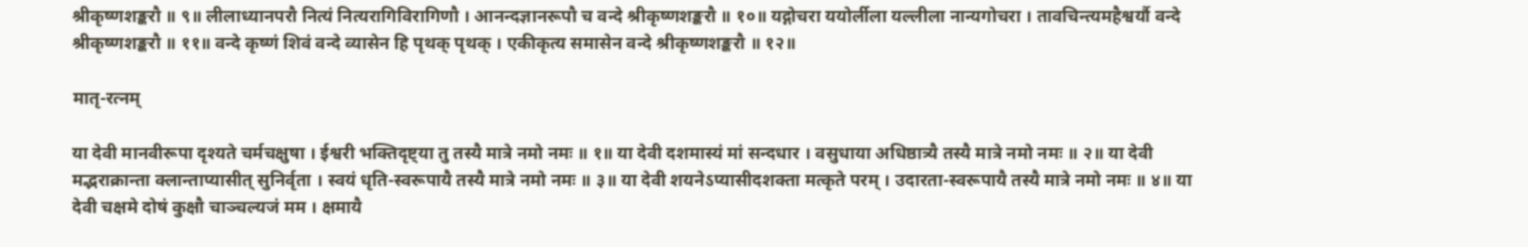श्रीकृष्णशङ्करौ ॥ ९॥ लीलाध्यानपरौ नित्यं नित्यरागिविरागिणौ । आनन्दज्ञानरूपौ च वन्दे श्रीकृष्णशङ्करौ ॥ १०॥ यद्गोचरा ययोर्लीला यल्लीला नान्यगोचरा । तावचिन्त्यमहैश्वर्यौ वन्दे श्रीकृष्णशङ्करौ ॥ ११॥ वन्दे कृष्णं शिवं वन्दे व्यासेन हि पृथक् पृथक् । एकीकृत्य समासेन वन्दे श्रीकृष्णशङ्करौ ॥ १२॥

मातृ-रत्नम्

या देवी मानवीरूपा दृश्यते चर्मचक्षुषा । ईश्वरी भक्तिदृष्ट्या तु तस्यै मात्रे नमो नमः ॥ १॥ या देवी दशमास्यं मां सन्दधार । वसुधाया अधिष्ठात्र्यै तस्यै मात्रे नमो नमः ॥ २॥ या देवी मद्भराक्रान्ता क्लान्ताप्यासीत् सुनिर्वृता । स्वयं धृति-स्वरूपायै तस्यै मात्रे नमो नमः ॥ ३॥ या देवी शयनेऽप्यासीदशक्ता मत्कृते परम् । उदारता-स्वरूपायै तस्यै मात्रे नमो नमः ॥ ४॥ या देवी चक्षमे दोषं कुक्षौ चाञ्चल्यजं मम । क्षमायै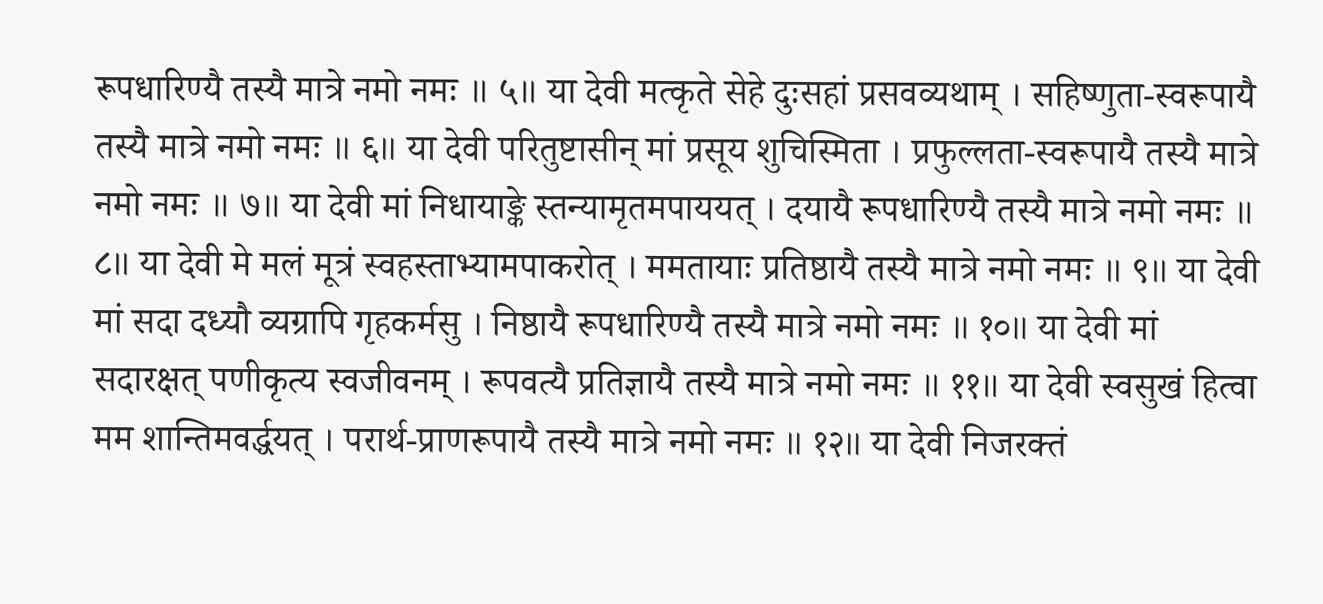रूपधारिण्यै तस्यै मात्रे नमो नमः ॥ ५॥ या देवी मत्कृते सेहे दुःसहां प्रसवव्यथाम् । सहिष्णुता-स्वरूपायै तस्यै मात्रे नमो नमः ॥ ६॥ या देवी परितुष्टासीन् मां प्रसूय शुचिस्मिता । प्रफुल्लता-स्वरूपायै तस्यै मात्रे नमो नमः ॥ ७॥ या देवी मां निधायाङ्के स्तन्यामृतमपाययत् । दयायै रूपधारिण्यै तस्यै मात्रे नमो नमः ॥ ८॥ या देवी मे मलं मूत्रं स्वहस्ताभ्यामपाकरोत् । ममतायाः प्रतिष्ठायै तस्यै मात्रे नमो नमः ॥ ९॥ या देवी मां सदा दध्यौ व्यग्रापि गृहकर्मसु । निष्ठायै रूपधारिण्यै तस्यै मात्रे नमो नमः ॥ १०॥ या देवी मां सदारक्षत् पणीकृत्य स्वजीवनम् । रूपवत्यै प्रतिज्ञायै तस्यै मात्रे नमो नमः ॥ ११॥ या देवी स्वसुखं हित्वा मम शान्तिमवर्द्धयत् । परार्थ-प्राणरूपायै तस्यै मात्रे नमो नमः ॥ १२॥ या देवी निजरक्तं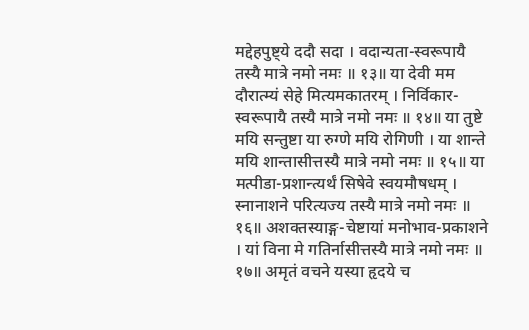मद्देहपुष्ट्ये ददौ सदा । वदान्यता-स्वरूपायै तस्यै मात्रे नमो नमः ॥ १३॥ या देवी मम दौरात्म्यं सेहे मित्यमकातरम् । निर्विकार-स्वरूपायै तस्यै मात्रे नमो नमः ॥ १४॥ या तुष्टे मयि सन्तुष्टा या रुग्णे मयि रोगिणी । या शान्ते मयि शान्तासीत्तस्यै मात्रे नमो नमः ॥ १५॥ या मत्पीडा-प्रशान्त्यर्थं सिषेवे स्वयमौषधम् । स्नानाशने परित्यज्य तस्यै मात्रे नमो नमः ॥ १६॥ अशक्तस्याङ्ग-चेष्टायां मनोभाव-प्रकाशने । यां विना मे गतिर्नासीत्तस्यै मात्रे नमो नमः ॥ १७॥ अमृतं वचने यस्या हृदये च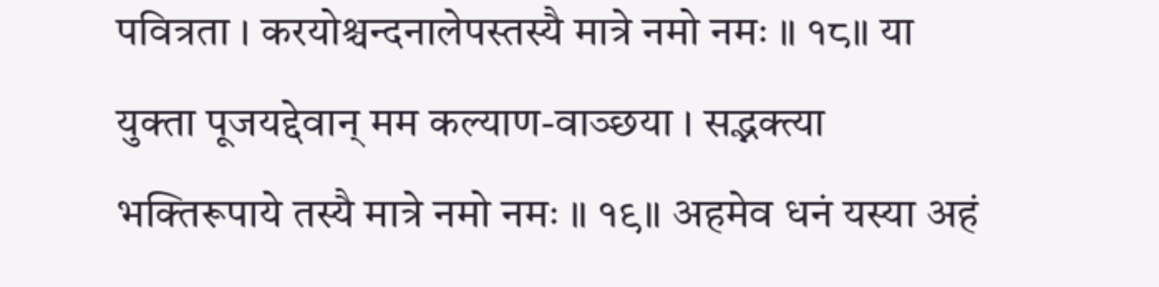पवित्रता । करयोश्चन्दनालेपस्तस्यै मात्रे नमो नमः ॥ १८॥ या युक्ता पूजयद्देवान् मम कल्याण-वाञ्छया । सद्भक्त्या भक्तिरूपाये तस्यै मात्रे नमो नमः ॥ १९॥ अहमेव धनं यस्या अहं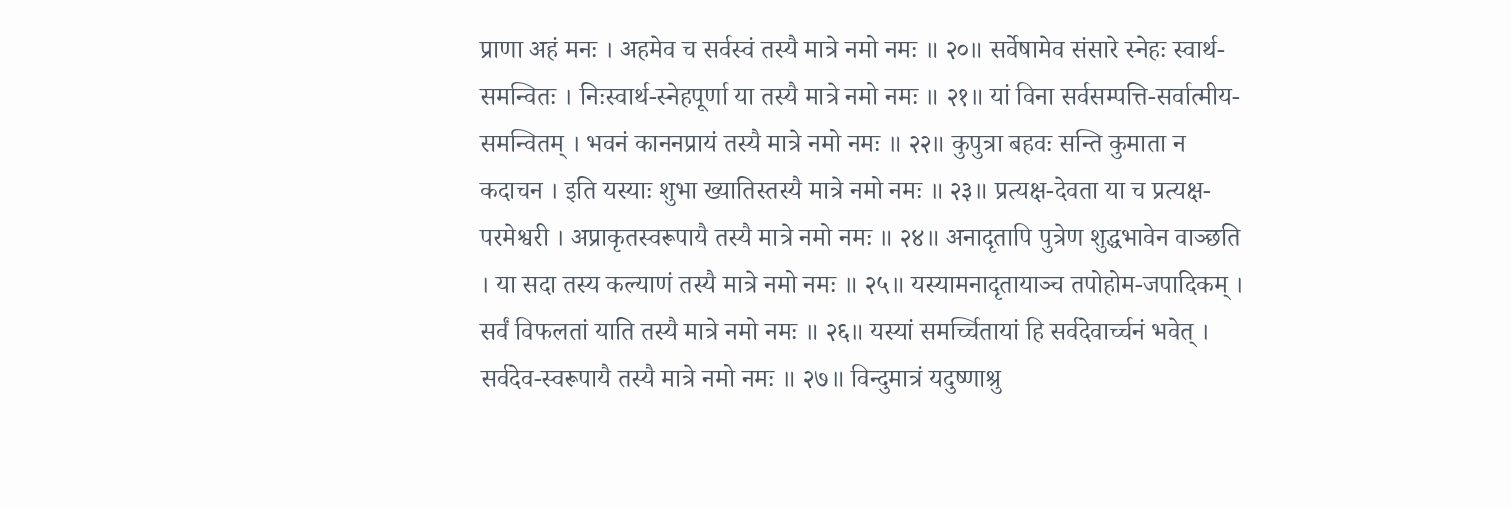प्राणा अहं मनः । अहमेव च सर्वस्वं तस्यै मात्रे नमो नमः ॥ २०॥ सर्वेषामेव संसारे स्नेहः स्वार्थ-समन्वितः । निःस्वार्थ-स्नेहपूर्णा या तस्यै मात्रे नमो नमः ॥ २१॥ यां विना सर्वसम्पत्ति-सर्वात्मीय-समन्वितम् । भवनं काननप्रायं तस्यै मात्रे नमो नमः ॥ २२॥ कुपुत्रा बहवः सन्ति कुमाता न कदाचन । इति यस्याः शुभा ख्यातिस्तस्यै मात्रे नमो नमः ॥ २३॥ प्रत्यक्ष-देवता या च प्रत्यक्ष-परमेश्वरी । अप्राकृतस्वरूपायै तस्यै मात्रे नमो नमः ॥ २४॥ अनादृतापि पुत्रेण शुद्धभावेन वाञ्छति । या सदा तस्य कल्याणं तस्यै मात्रे नमो नमः ॥ २५॥ यस्यामनादृतायाञ्च तपोहोम-जपादिकम् । सर्वं विफलतां याति तस्यै मात्रे नमो नमः ॥ २६॥ यस्यां समर्च्चितायां हि सर्वदेवार्च्चनं भवेत् । सर्वदेव-स्वरूपायै तस्यै मात्रे नमो नमः ॥ २७॥ विन्दुमात्रं यदुष्णाश्रु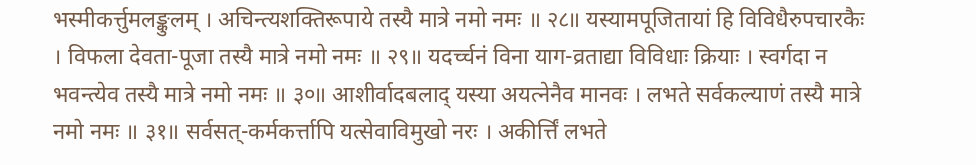भस्मीकर्त्तुमलङ्कुलम् । अचिन्त्यशक्तिरूपाये तस्यै मात्रे नमो नमः ॥ २८॥ यस्यामपूजितायां हि विविधैरुपचारकैः । विफला देवता-पूजा तस्यै मात्रे नमो नमः ॥ २९॥ यदर्च्चनं विना याग-व्रताद्या विविधाः क्रियाः । स्वर्गदा न भवन्त्येव तस्यै मात्रे नमो नमः ॥ ३०॥ आशीर्वादबलाद् यस्या अयत्नेनैव मानवः । लभते सर्वकल्याणं तस्यै मात्रे नमो नमः ॥ ३१॥ सर्वसत्-कर्मकर्त्तापि यत्सेवाविमुखो नरः । अकीर्त्तिं लभते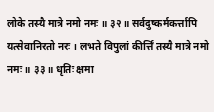लोके तस्यै मात्रे नमो नमः ॥ ३२॥ सर्वदुष्कर्मकर्त्तापि यत्सेवानिरतो नरः । लभते विपुलां कीर्त्तिं तस्यै मात्रे नमो नमः ॥ ३३॥ धृतिः क्षमा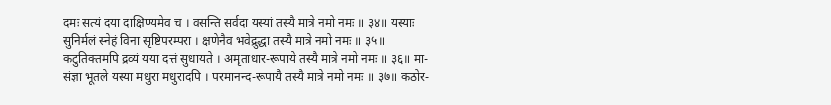दमः सत्यं दया दाक्षिण्यमेव च । वसन्ति सर्वदा यस्यां तस्यै मात्रे नमो नमः ॥ ३४॥ यस्याः सुनिर्मलं स्नेहं विना सृष्टिपरम्परा । क्षणेनैव भवेद्रुद्धा तस्यै मात्रे नमो नमः ॥ ३५॥ कटुतिक्तमपि द्रव्यं यया दत्तं सुधायते । अमृताधार-रूपाये तस्यै मात्रे नमो नमः ॥ ३६॥ मा-संज्ञा भूतले यस्या मधुरा मधुरादपि । परमानन्द-रूपायै तस्यै मात्रे नमो नमः ॥ ३७॥ कठोर-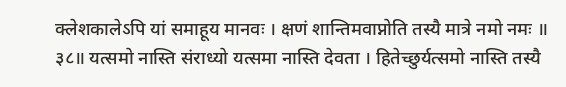क्लेशकालेऽपि यां समाहूय मानवः । क्षणं शान्तिमवाप्नोति तस्यै मात्रे नमो नमः ॥ ३८॥ यत्समो नास्ति संराध्यो यत्समा नास्ति देवता । हितेच्छुर्यत्समो नास्ति तस्यै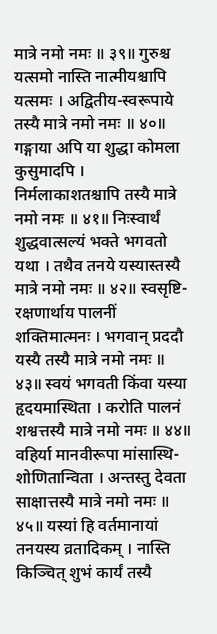मात्रे नमो नमः ॥ ३९॥ गुरुश्च यत्समो नास्ति नात्मीयश्चापि यत्समः । अद्वितीय-स्वरूपाये तस्यै मात्रे नमो नमः ॥ ४०॥ गङ्गाया अपि या शुद्धा कोमला कुसुमादपि । निर्मलाकाशतश्चापि तस्यै मात्रे नमो नमः ॥ ४१॥ निःस्वार्थं शुद्धवात्सल्यं भक्ते भगवतो यथा । तथैव तनये यस्यास्तस्यै मात्रे नमो नमः ॥ ४२॥ स्वसृष्टि-रक्षणार्थाय पालनीं शक्तिमात्मनः । भगवान् प्रददौ यस्यै तस्यै मात्रे नमो नमः ॥ ४३॥ स्वयं भगवती किंवा यस्या हृदयमास्थिता । करोति पालनं शश्वत्तस्यै मात्रे नमो नमः ॥ ४४॥ वहिर्या मानवीरूपा मांसास्थि-शोणितान्विता । अन्तस्तु देवता साक्षात्तस्यै मात्रे नमो नमः ॥ ४५॥ यस्यां हि वर्तमानायां तनयस्य व्रतादिकम् । नास्ति किञ्चित् शुभं कार्यं तस्यै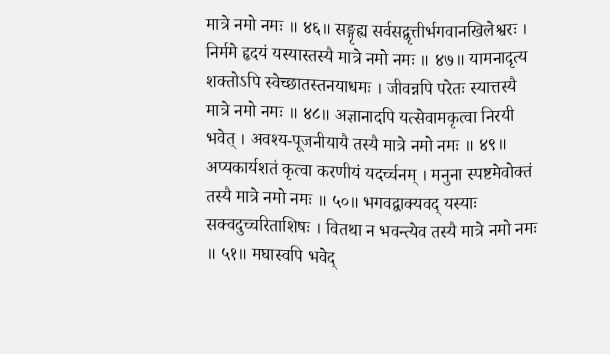मात्रे नमो नमः ॥ ४६॥ सङ्गृह्य सर्वसद्वृत्तीर्भगवानखिलेश्वरः । निर्ममे हृदयं यस्यास्तस्यै मात्रे नमो नमः ॥ ४७॥ यामनादृत्य शक्तोऽपि स्वेच्छातस्तनयाधमः । जीवन्नपि परेतः स्यात्तस्यै मात्रे नमो नमः ॥ ४८॥ अज्ञानादपि यत्सेवामकृत्वा निरयी भवेत् । अवश्य-पूजनीयायै तस्यै मात्रे नमो नमः ॥ ४९॥ अप्यकार्यशतं कृत्वा करणीयं यदर्च्चनम् । मनुना स्पष्टमेवोक्तं तस्यै मात्रे नमो नमः ॥ ५०॥ भगवद्वाक्यवद् यस्याः सक्वदुच्चरिताशिषः । वितथा न भवन्त्येव तस्यै मात्रे नमो नमः ॥ ५१॥ मघास्वपि भवेद्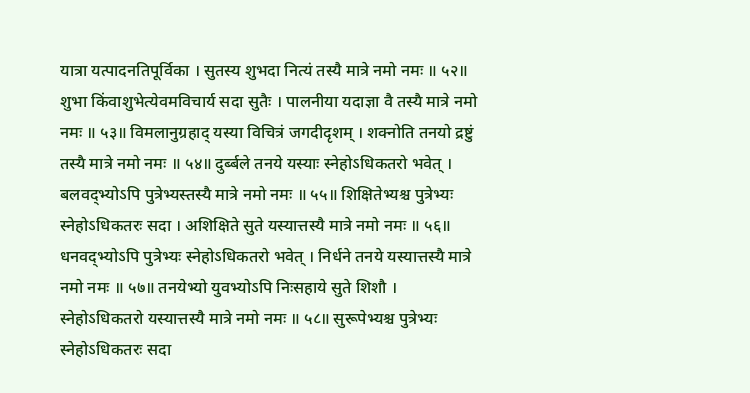यात्रा यत्पादनतिपूर्विका । सुतस्य शुभदा नित्यं तस्यै मात्रे नमो नमः ॥ ५२॥ शुभा किंवाशुभेत्येवमविचार्य सदा सुतैः । पालनीया यदाज्ञा वै तस्यै मात्रे नमो नमः ॥ ५३॥ विमलानुग्रहाद् यस्या विचित्रं जगदीदृशम् । शक्नोति तनयो द्रष्टुं तस्यै मात्रे नमो नमः ॥ ५४॥ दुर्ब्बले तनये यस्याः स्नेहोऽधिकतरो भवेत् । बलवद्भ्योऽपि पुत्रेभ्यस्तस्यै मात्रे नमो नमः ॥ ५५॥ शिक्षितेभ्यश्च पुत्रेभ्यः स्नेहोऽधिकतरः सदा । अशिक्षिते सुते यस्यात्तस्यै मात्रे नमो नमः ॥ ५६॥ धनवद्भ्योऽपि पुत्रेभ्यः स्नेहोऽधिकतरो भवेत् । निर्धने तनये यस्यात्तस्यै मात्रे नमो नमः ॥ ५७॥ तनयेभ्यो युवभ्योऽपि निःसहाये सुते शिशौ । स्नेहोऽधिकतरो यस्यात्तस्यै मात्रे नमो नमः ॥ ५८॥ सुरूपेभ्यश्च पुत्रेभ्यः स्नेहोऽधिकतरः सदा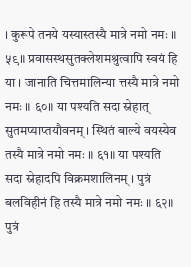। कुरूपे तनये यस्यास्तस्यै मात्रे नमो नमः ॥ ५९॥ प्रवासस्थसुतक्लेशमश्रुत्वापि स्वयं हि या । जानाति चित्तमालिन्या त्तस्यै मात्रे नमो नमः ॥ ६०॥ या पश्यति सदा स्नेहात् सुतमप्याप्तयौवनम् । स्थितं बाल्ये वयस्येव तस्यै मात्रे नमो नमः ॥ ६१॥ या पश्यति सदा स्नेहादपि विक्रमशालिनम् । पुत्रं बलविहीनं हि तस्यै मात्रे नमो नमः ॥ ६२॥ पुत्रं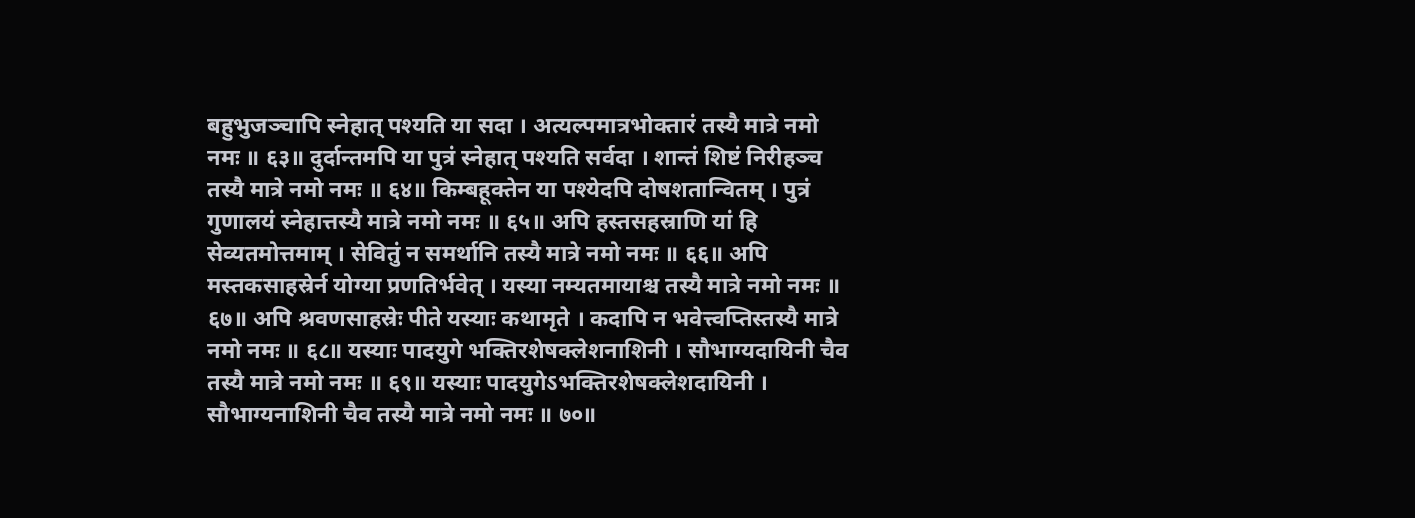बहुभुजञ्चापि स्नेहात् पश्यति या सदा । अत्यल्पमात्रभोक्तारं तस्यै मात्रे नमो नमः ॥ ६३॥ दुर्दान्तमपि या पुत्रं स्नेहात् पश्यति सर्वदा । शान्तं शिष्टं निरीहञ्च तस्यै मात्रे नमो नमः ॥ ६४॥ किम्बहूक्तेन या पश्येदपि दोषशतान्वितम् । पुत्रं गुणालयं स्नेहात्तस्यै मात्रे नमो नमः ॥ ६५॥ अपि हस्तसहस्राणि यां हि सेव्यतमोत्तमाम् । सेवितुं न समर्थानि तस्यै मात्रे नमो नमः ॥ ६६॥ अपि मस्तकसाहस्रेर्न योग्या प्रणतिर्भवेत् । यस्या नम्यतमायाश्च तस्यै मात्रे नमो नमः ॥ ६७॥ अपि श्रवणसाहस्रेः पीते यस्याः कथामृते । कदापि न भवेत्त्वप्तिस्तस्यै मात्रे नमो नमः ॥ ६८॥ यस्याः पादयुगे भक्तिरशेषक्लेशनाशिनी । सौभाग्यदायिनी चैव तस्यै मात्रे नमो नमः ॥ ६९॥ यस्याः पादयुगेऽभक्तिरशेषक्लेशदायिनी । सौभाग्यनाशिनी चैव तस्यै मात्रे नमो नमः ॥ ७०॥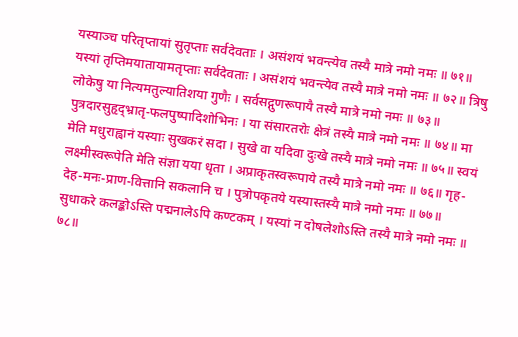यस्याञ्च परितृप्तायां सुतृप्ताः सर्वदेवताः । असंशयं भवन्त्येव तस्यै मात्रे नमो नमः ॥ ७१॥ यस्यां तृप्तिमयातायामतृप्ताः सर्वदेवताः । असंशयं भवन्त्येव तस्यै मात्रे नमो नमः ॥ ७२॥ त्रिषु लोकेषु या नित्यमतुल्यातिशया गुणैः । सर्वसद्गुणरूपायै तस्यै मात्रे नमो नमः ॥ ७३॥ पुत्रदारसुहृद्भ्रातृ-फलपुष्पादिशोभिनः । या संसारतरोः क्षेत्रं तस्यै मात्रे नमो नमः ॥ ७४॥ मा मेति मधुराह्वानं यस्याः सुखकरं सदा । सुखे वा यदिवा दुःखे तस्यै मात्रे नमो नमः ॥ ७५॥ स्वयं लक्ष्मीस्वरूपेति मेति संज्ञा यया धृता । अप्राकृतस्वरूपाये तस्यै मात्रे नमो नमः ॥ ७६॥ गृह-देह-मनः-प्राण-वित्तानि सकलानि च । पुत्रोपकृतये यस्यास्तस्यै मात्रे नमो नमः ॥ ७७॥ सुधाकरे कलङ्कोऽस्ति पद्मनालेऽपि कण्टकम् । यस्यां न दोषलेशोऽस्ति तस्यै मात्रे नमो नमः ॥ ७८॥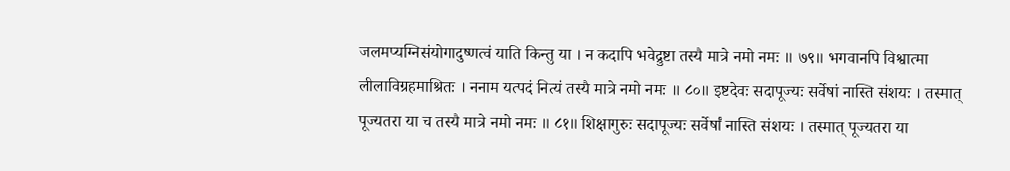जलमप्यग्निसंयोगादुष्णत्वं याति किन्तु या । न कदापि भवेद्रुष्टा तस्यै मात्रे नमो नमः ॥ ७९॥ भगवानपि विश्वात्मा लीलाविग्रहमाश्रितः । ननाम यत्पदं नित्यं तस्यै मात्रे नमो नमः ॥ ८०॥ इष्टदेवः सदापूज्यः सर्वेषां नास्ति संशयः । तस्मात् पूज्यतरा या च तस्यै मात्रे नमो नमः ॥ ८१॥ शिक्षागुरुः सदापूज्यः सर्वेर्षां नास्ति संशयः । तस्मात् पूज्यतरा या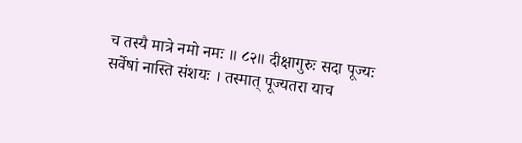च तस्यै मात्रे नमो नमः ॥ ८२॥ दीक्षागुरुः सदा पूज्यः सर्वेषां नास्ति संशयः । तस्मात् पूज्यतरा याच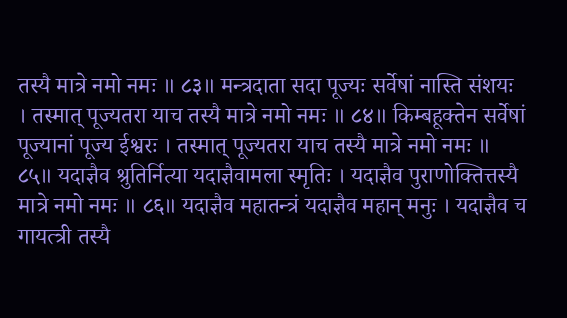तस्यै मात्रे नमो नमः ॥ ८३॥ मन्त्रदाता सदा पूज्यः सर्वेषां नास्ति संशयः । तस्मात् पूज्यतरा याच तस्यै मात्रे नमो नमः ॥ ८४॥ किम्बहूक्तेन सर्वेषां पूज्यानां पूज्य ईश्वरः । तस्मात् पूज्यतरा याच तस्यै मात्रे नमो नमः ॥ ८५॥ यदाज्ञैव श्रुतिर्नित्या यदाज्ञैवामला स्मृतिः । यदाज्ञैव पुराणोक्तित्तस्यै मात्रे नमो नमः ॥ ८६॥ यदाज्ञैव महातन्त्रं यदाज्ञैव महान् मनुः । यदाज्ञैव च गायत्त्री तस्यै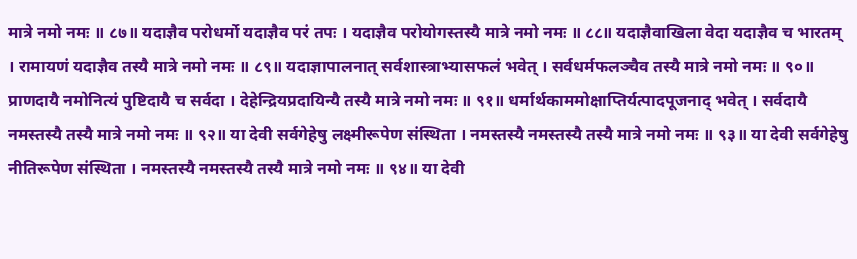मात्रे नमो नमः ॥ ८७॥ यदाज्ञैव परोधर्मो यदाज्ञैव परं तपः । यदाज्ञैव परोयोगस्तस्यै मात्रे नमो नमः ॥ ८८॥ यदाज्ञैवाखिला वेदा यदाज्ञैव च भारतम् । रामायणं यदाज्ञैव तस्यै मात्रे नमो नमः ॥ ८९॥ यदाज्ञापालनात् सर्वशास्त्राभ्यासफलं भवेत् । सर्वधर्मफलञ्चैव तस्यै मात्रे नमो नमः ॥ ९०॥ प्राणदायै नमोनित्यं पुष्टिदायै च सर्वदा । देहेन्द्रियप्रदायिन्यै तस्यै मात्रे नमो नमः ॥ ९१॥ धर्मार्थकाममोक्षाप्तिर्यत्पादपूजनाद् भवेत् । सर्वदायै नमस्तस्यै तस्यै मात्रे नमो नमः ॥ ९२॥ या देवी सर्वगेहेषु लक्ष्मीरूपेण संस्थिता । नमस्तस्यै नमस्तस्यै तस्यै मात्रे नमो नमः ॥ ९३॥ या देवी सर्वगेहेषु नीतिरूपेण संस्थिता । नमस्तस्यै नमस्तस्यै तस्यै मात्रे नमो नमः ॥ ९४॥ या देवी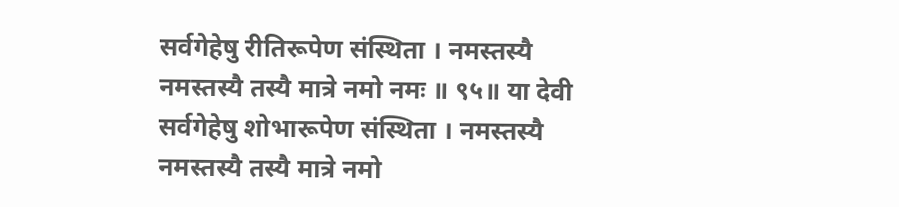सर्वगेहेषु रीतिरूपेण संस्थिता । नमस्तस्यै नमस्तस्यै तस्यै मात्रे नमो नमः ॥ ९५॥ या देवी सर्वगेहेषु शोभारूपेण संस्थिता । नमस्तस्यै नमस्तस्यै तस्यै मात्रे नमो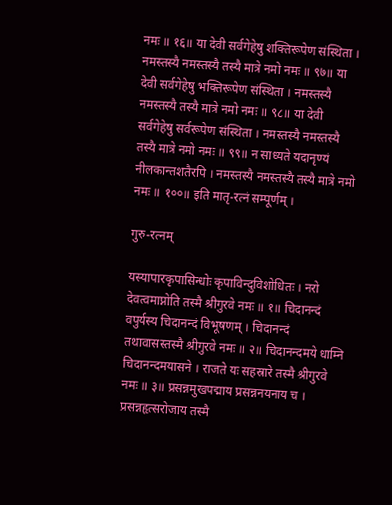नमः ॥ १६॥ या देवी सर्वगेहेषु शक्तिरूपेण संस्थिता । नमस्तस्यै नमस्तस्यै तस्यै मात्रे नमो नमः ॥ ९७॥ या देवी सर्वगेहेषु भक्तिरूपेण संस्थिता । नमस्तस्यै नमस्तस्यै तस्यै मात्रे नमो नमः ॥ ९८॥ या देवी सर्वगेहेषु सर्वरूपेण संस्थिता । नमस्तस्यै नमस्तस्यै तस्यै मात्रे नमो नमः ॥ ९९॥ न साध्यते यदानृण्यं नीलकान्तशतैरपि । नमस्तस्यै नमस्तस्यै तस्यै मात्रे नमो नमः ॥ १००॥ इति मातृ-रत्नं सम्पूर्णम् ।

गुरु-रत्नम्

यस्यापारकृपासिन्धोः कृपाविन्दुविशोधितः । नरो देवत्वमाप्नोति तस्मै श्रीगुरवे नमः ॥ १॥ चिदानन्दं वपुर्यस्य चिदानन्दं विभूषणम् । चिदानन्दं तथावासस्तस्मै श्रीगुरवे नमः ॥ २॥ चिदानन्दमये धाम्नि चिदानन्दमयासने । राजते यः सहस्रारे तस्मै श्रीगुरवे नमः ॥ ३॥ प्रसन्नमुखपद्माय प्रसन्ननयनाय च । प्रसन्नहृत्सरोजाय तस्मै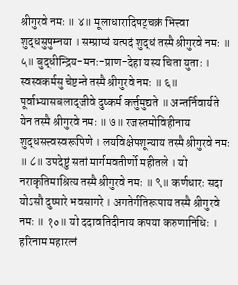श्रीगुरवे नमः ॥ ४॥ मूलाधारादिषट्चक्रं भित्त्वा शुद्धसुषुम्नया । सम्प्राप्यं यत्पदं शुद्धं तस्मै श्रीगुरवे नमः ॥ ५॥ बुद्धीन्द्रिय-मनः-प्राण-देहा यस्य चिता युताः । स्वस्वकर्मसु चेष्टन्ते तस्मै श्रीगुरवे नमः ॥ ६॥ पूर्वाभ्यासबलाद्जीवे दुष्कर्म कर्त्तुमुद्यते ॥ अन्तर्निवार्यते येन तस्मै श्रीगुरवे नमः ॥ ७॥ रजस्तमोविहीनाय शुद्धसत्त्वस्वरूपिणे । लयविक्षेपशून्याय तस्मै श्रीगुरवे नमः ॥ ८॥ उपदेष्टुं सतां मार्गमवतीर्णो महीतले । यो नराकृतिमाश्रित्य तस्मै श्रीगुरवे नमः ॥ ९॥ कर्णधारः सदा योऽसौ दुष्पारे भवसागरे । अगतेर्गतिरूपाय तस्मै श्रीगुरवे नमः ॥ १०॥ यो ददावतिदीनाय कपया करुणानिधिः । हरिनाम महारत्नं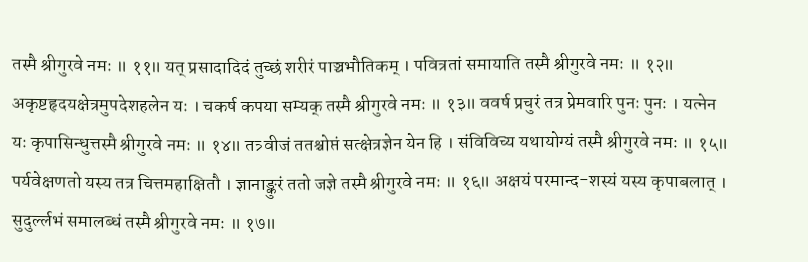तस्मै श्रीगुरवे नमः ॥ ११॥ यत् प्रसादादिदं तुच्छं शरीरं पाञ्चभौतिकम् । पवित्रतां समायाति तस्मै श्रीगुरवे नमः ॥ १२॥ अकृष्टहृदयक्षेत्रमुपदेशहलेन यः । चकर्ष कपया सम्यक् तस्मै श्रीगुरवे नमः ॥ १३॥ ववर्ष प्रचुरं तत्र प्रेमवारि पुनः पुनः । यत्नेन यः कृपासिन्धुत्तस्मै श्रीगुरवे नमः ॥ १४॥ तत्र् वीजं ततश्चोप्तं सत्क्षेत्रज्ञेन येन हि । संविविच्य यथायोग्यं तस्मै श्रीगुरवे नमः ॥ १५॥ पर्यवेक्षणतो यस्य तत्र चित्तमहाक्षितौ । ज्ञानाङ्कुरं ततो जज्ञे तस्मै श्रीगुरवे नमः ॥ १६॥ अक्षयं परमान्द-शस्यं यस्य कृपाबलात् । सुदुर्ल्लभं समालब्धं तस्मै श्रीगुरवे नमः ॥ १७॥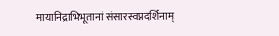मायानिद्राभिभूतानां संसारस्वप्नदर्शिनाम्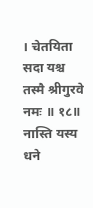। चेतयिता सदा यश्च तस्मै श्रीगुरवे नमः ॥ १८॥ नास्ति यस्य धने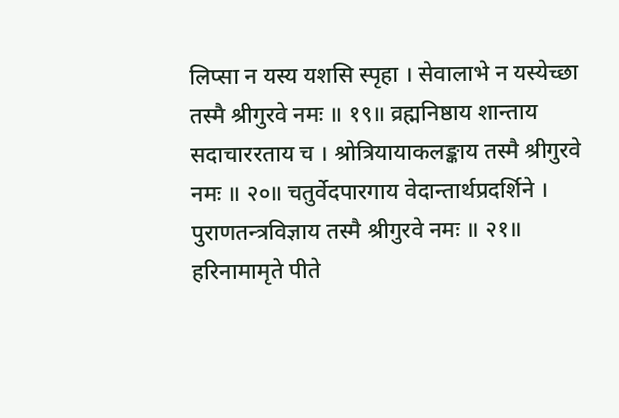लिप्सा न यस्य यशसि स्पृहा । सेवालाभे न यस्येच्छा तस्मै श्रीगुरवे नमः ॥ १९॥ व्रह्मनिष्ठाय शान्ताय सदाचाररताय च । श्रोत्रियायाकलङ्काय तस्मै श्रीगुरवे नमः ॥ २०॥ चतुर्वेदपारगाय वेदान्तार्थप्रदर्शिने । पुराणतन्त्रविज्ञाय तस्मै श्रीगुरवे नमः ॥ २१॥ हरिनामामृते पीते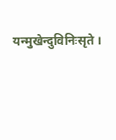यन्मुखेन्दुविनिःसृते ।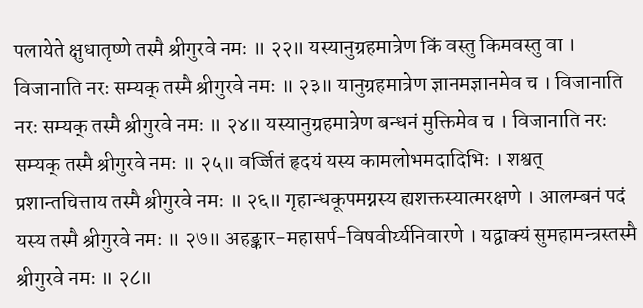पलायेते क्षुधातृष्णे तस्मै श्रीगुरवे नमः ॥ २२॥ यस्यानुग्रहमात्रेण किं वस्तु किमवस्तु वा । विजानाति नरः सम्यक् तस्मै श्रीगुरवे नमः ॥ २३॥ यानुग्रहमात्रेण ज्ञानमज्ञानमेव च । विजानाति नरः सम्यक् तस्मै श्रीगुरवे नमः ॥ २४॥ यस्यानुग्रहमात्रेण बन्धनं मुक्तिमेव च । विजानाति नरः सम्यक् तस्मै श्रीगुरवे नमः ॥ २५॥ वर्ज्जितं हृदयं यस्य कामलोभमदादिभिः । शश्वत् प्रशान्तचित्ताय तस्मै श्रीगुरवे नमः ॥ २६॥ गृहान्धकूपमग्नस्य ह्यशक्तस्यात्मरक्षणे । आलम्बनं पदं यस्य तस्मै श्रीगुरवे नमः ॥ २७॥ अहङ्कार-महासर्प-विषवीर्य्यनिवारणे । यद्वाक्यं सुमहामन्त्रस्तस्मै श्रीगुरवे नमः ॥ २८॥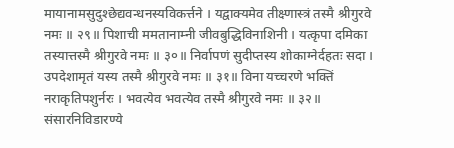मायानामसुदुश्छेद्यवन्धनस्यविकर्त्तने । यद्वाक्यमेव तीक्ष्णास्त्रं तस्मै श्रीगुरवे नमः ॥ २९॥ पिशाची ममतानाम्नी जीवबुद्धिविनाशिनी । यत्कृपा दमिका तस्यात्तस्मै श्रीगुरवे नमः ॥ ३०॥ निर्वापणं सुदीप्तस्य शोकाग्नेर्दहतः सदा । उपदेशामृतं यस्य तस्मै श्रीगुरवे नमः ॥ ३१॥ विना यच्चरणे भक्तिं नराकृतिपशुर्नरः । भवत्येव भवत्येव तस्मै श्रीगुरवे नमः ॥ ३२॥ संसारनिविडारण्ये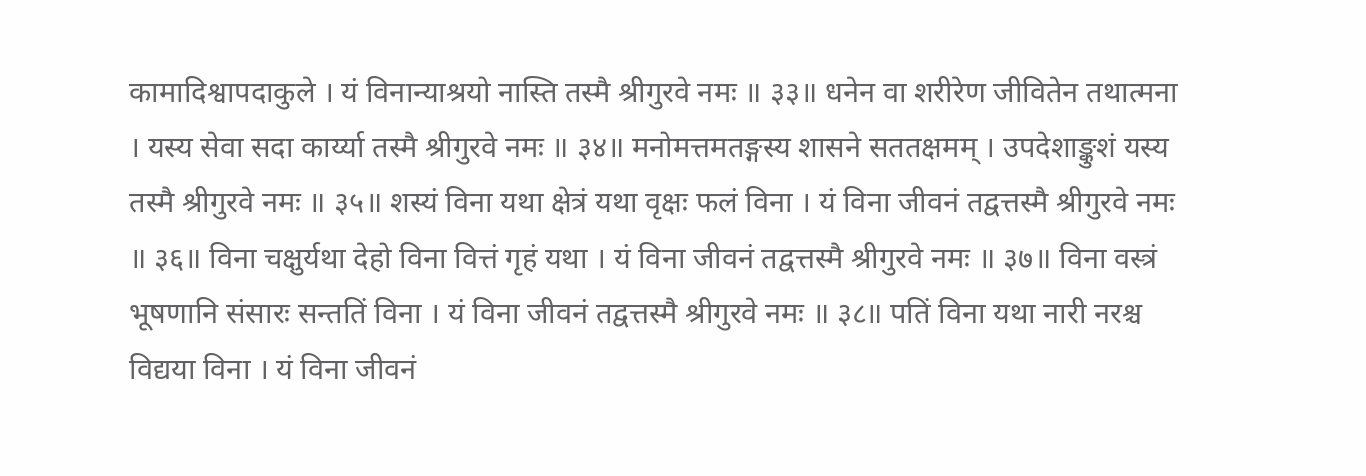कामादिश्वापदाकुले । यं विनान्याश्रयो नास्ति तस्मै श्रीगुरवे नमः ॥ ३३॥ धनेन वा शरीरेण जीवितेन तथात्मना । यस्य सेवा सदा कार्य्या तस्मै श्रीगुरवे नमः ॥ ३४॥ मनोमत्तमतङ्गस्य शासने सततक्षमम् । उपदेशाङ्कुशं यस्य तस्मै श्रीगुरवे नमः ॥ ३५॥ शस्यं विना यथा क्षेत्रं यथा वृक्षः फलं विना । यं विना जीवनं तद्वत्तस्मै श्रीगुरवे नमः ॥ ३६॥ विना चक्षुर्यथा देहो विना वित्तं गृहं यथा । यं विना जीवनं तद्वत्तस्मै श्रीगुरवे नमः ॥ ३७॥ विना वस्त्रं भूषणानि संसारः सन्ततिं विना । यं विना जीवनं तद्वत्तस्मै श्रीगुरवे नमः ॥ ३८॥ पतिं विना यथा नारी नरश्च विद्यया विना । यं विना जीवनं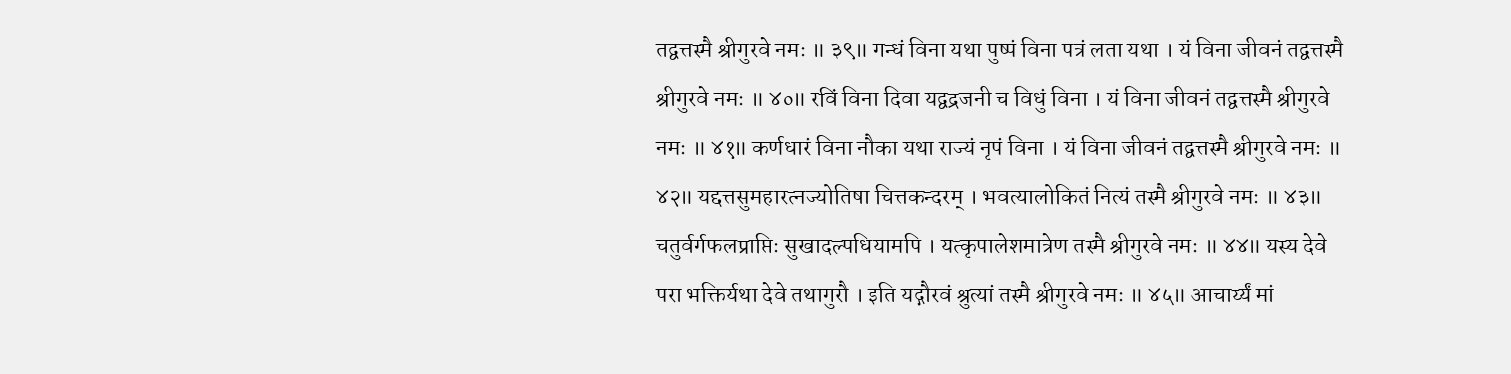तद्वत्तस्मै श्रीगुरवे नमः ॥ ३९॥ गन्धं विना यथा पुष्पं विना पत्रं लता यथा । यं विना जीवनं तद्वत्तस्मै श्रीगुरवे नमः ॥ ४०॥ रविं विना दिवा यद्वद्रजनी च विधुं विना । यं विना जीवनं तद्वत्तस्मै श्रीगुरवे नमः ॥ ४१॥ कर्णधारं विना नौका यथा राज्यं नृपं विना । यं विना जीवनं तद्वत्तस्मै श्रीगुरवे नमः ॥ ४२॥ यद्दत्तसुमहारत्नज्योतिषा चित्तकन्दरम् । भवत्यालोकितं नित्यं तस्मै श्रीगुरवे नमः ॥ ४३॥ चतुर्वर्गफलप्राप्तिः सुखादल्पधियामपि । यत्कृपालेशमात्रेण तस्मै श्रीगुरवे नमः ॥ ४४॥ यस्य देवे परा भक्तिर्यथा देवे तथागुरौ । इति यद्गौरवं श्रुत्यां तस्मै श्रीगुरवे नमः ॥ ४५॥ आचार्य्यं मां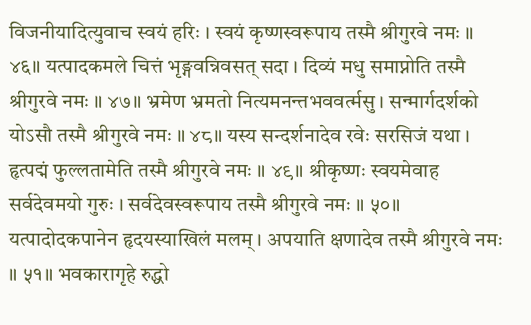विजनीयादित्युवाच स्वयं हरिः । स्वयं कृष्णस्वरूपाय तस्मै श्रीगुरवे नमः ॥ ४६॥ यत्पादकमले चित्तं भृङ्गवन्निवसत् सदा । दिव्यं मधु समाप्नोति तस्मै श्रीगुरवे नमः ॥ ४७॥ भ्रमेण भ्रमतो नित्यमनन्तभववर्त्मसु । सन्मार्गदर्शको योऽसौ तस्मै श्रीगुरवे नमः ॥ ४८॥ यस्य सन्दर्शनादेव रवेः सरसिजं यथा । हृत्पद्मं फुल्लतामेति तस्मै श्रीगुरवे नमः ॥ ४९॥ श्रीकृष्णः स्वयमेवाह सर्वदेवमयो गुरुः । सर्वदेवस्वरूपाय तस्मै श्रीगुरवे नमः ॥ ५०॥ यत्पादोदकपानेन हृदयस्याखिलं मलम् । अपयाति क्षणादेव तस्मै श्रीगुरवे नमः ॥ ५१॥ भवकारागृहे रुद्धो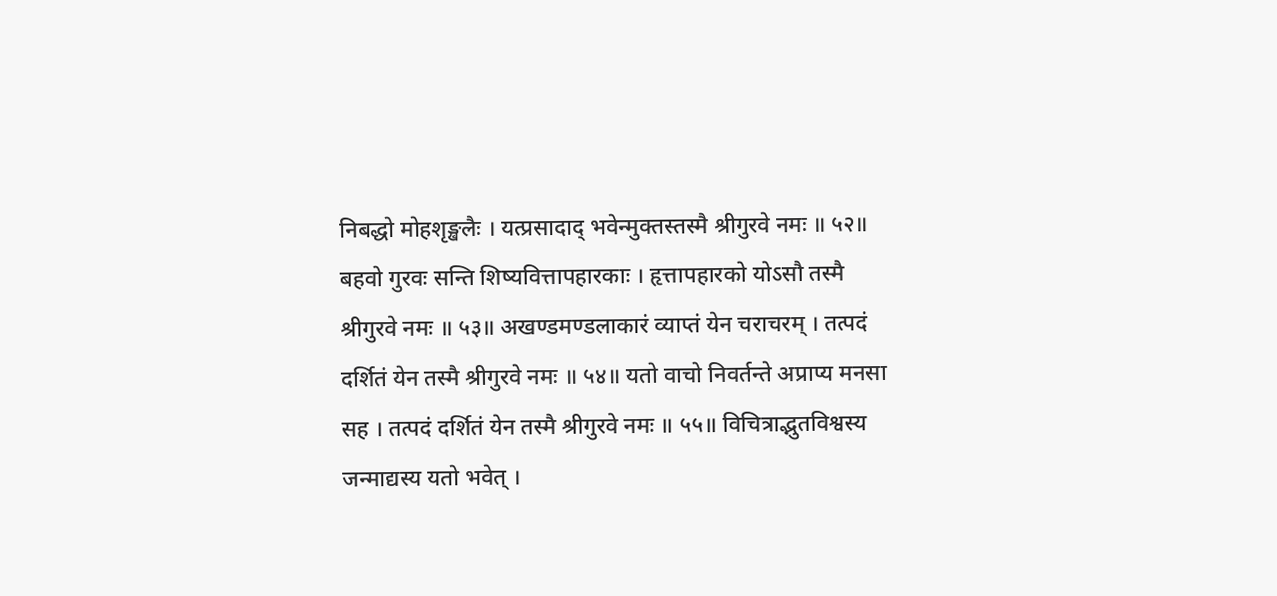निबद्धो मोहश‍ृङ्खलैः । यत्प्रसादाद् भवेन्मुक्तस्तस्मै श्रीगुरवे नमः ॥ ५२॥ बहवो गुरवः सन्ति शिष्यवित्तापहारकाः । हृत्तापहारको योऽसौ तस्मै श्रीगुरवे नमः ॥ ५३॥ अखण्डमण्डलाकारं व्याप्तं येन चराचरम् । तत्पदं दर्शितं येन तस्मै श्रीगुरवे नमः ॥ ५४॥ यतो वाचो निवर्तन्ते अप्राप्य मनसा सह । तत्पदं दर्शितं येन तस्मै श्रीगुरवे नमः ॥ ५५॥ विचित्राद्भुतविश्वस्य जन्माद्यस्य यतो भवेत् ।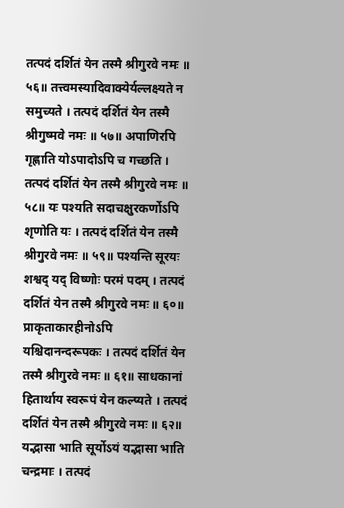तत्पदं दर्शितं येन तस्मै श्रीगुरवे नमः ॥ ५६॥ तत्त्वमस्यादिवाक्येर्यल्लक्ष्यते न समुच्यते । तत्पदं दर्शितं येन तस्मै श्रीगुष्मवे नमः ॥ ५७॥ अपाणिरपि गृह्णाति योऽपादोऽपि च गच्छति । तत्पदं दर्शितं येन तस्मै श्रीगुरवे नमः ॥ ५८॥ यः पश्यति सदाचक्षुरकर्णोऽपि श‍ृणोति यः । तत्पदं दर्शितं येन तस्मै श्रीगुरवे नमः ॥ ५९॥ पश्यन्ति सूरयः शश्वद् यद् विष्णोः परमं पदम् । तत्पदं दर्शितं येन तस्मै श्रीगुरवे नमः ॥ ६०॥ प्राकृताकारहीनोऽपि यश्चिदानन्दरूपकः । तत्पदं दर्शितं येन तस्मै श्रीगुरवे नमः ॥ ६१॥ साधकानां हितार्थाय स्वरूपं येन कल्प्यते । तत्पदं दर्शितं येन तस्मै श्रीगुरवे नमः ॥ ६२॥ यद्भासा भाति सूर्योऽयं यद्भासा भाति चन्द्रमाः । तत्पदं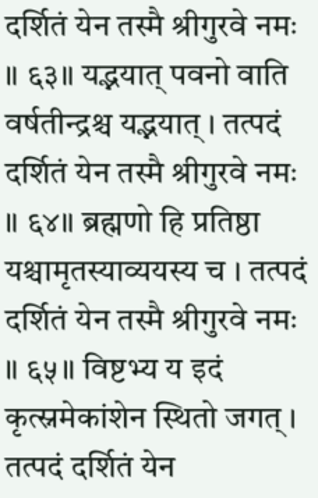दर्शितं येन तस्मै श्रीगुरवे नमः ॥ ६३॥ यद्भयात् पवनो वाति वर्षतीन्द्रश्च यद्भयात् । तत्पदं दर्शितं येन तस्मै श्रीगुरवे नमः ॥ ६४॥ ब्रह्मणो हि प्रतिष्ठा यश्चामृतस्याव्ययस्य च । तत्पदं दर्शितं येन तस्मै श्रीगुरवे नमः ॥ ६५॥ विष्टभ्य य इदं कृत्स्नमेकांशेन स्थितो जगत् । तत्पदं दर्शितं येन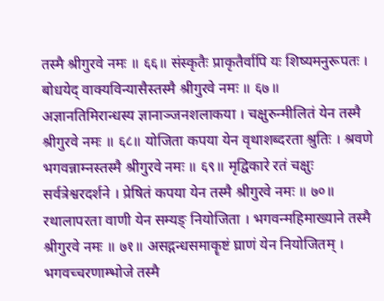तस्मै श्रीगुरवे नमः ॥ ६६॥ संस्कृतैः प्राकृतैर्वापि यः शिष्यमनुरूपतः । बोधयेद् वाक्यविन्यासैस्तस्मै श्रीगुरवे नमः ॥ ६७॥ अज्ञानतिमिरान्धस्य ज्ञानाञ्जनशलाकया । चक्षुरुन्मीलितं येन तस्मै श्रीगुरवे नमः ॥ ६८॥ योजिता कपया येन वृथाशब्दरता श्रुतिः । श्रवणे भगवन्नाम्नस्तस्मै श्रीगुरवे नमः ॥ ६९॥ मृद्विकारे रतं चक्षुः सर्वत्रेश्वरदर्शने । प्रेषितं कपया येन तस्मै श्रीगुरवे नमः ॥ ७०॥ रथालापरता वाणी येन सम्यङ् नियोजिता । भगवन्महिमाख्याने तस्मै श्रीगुरवे नमः ॥ ७१॥ असद्गन्धसमाकॄष्टं घ्राणं येन नियोजितम् । भगवच्चरणाम्भोजे तस्मै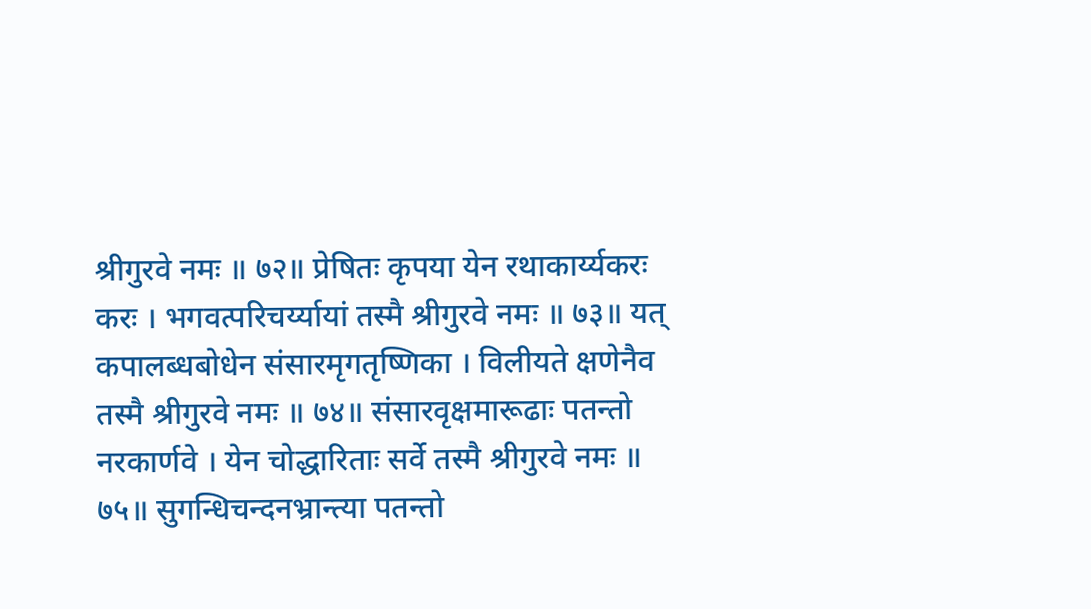श्रीगुरवे नमः ॥ ७२॥ प्रेषितः कृपया येन रथाकार्य्यकरः करः । भगवत्परिचर्य्यायां तस्मै श्रीगुरवे नमः ॥ ७३॥ यत् कपालब्धबोधेन संसारमृगतृष्णिका । विलीयते क्षणेनैव तस्मै श्रीगुरवे नमः ॥ ७४॥ संसारवृक्षमारूढाः पतन्तो नरकार्णवे । येन चोद्धारिताः सर्वे तस्मै श्रीगुरवे नमः ॥ ७५॥ सुगन्धिचन्दनभ्रान्त्या पतन्तो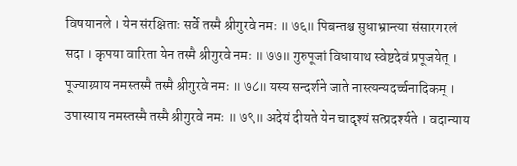विषयानले । येन संरक्षिताः सर्वे तस्मै श्रीगुरवे नमः ॥ ७६॥ पिबन्तश्च सुधाभ्रान्त्या संसारगरलं सदा । कृपया वारिता येन तस्मै श्रीगुरवे नमः ॥ ७७॥ गुरुपूजां विधायाथ स्वेष्टदेवं प्रपूजयेत् । पूज्याग्र्याय नमस्तस्मै तस्मै श्रीगुरवे नमः ॥ ७८॥ यस्य सन्दर्शने जाते नास्त्यन्यदर्च्चनादिकम् । उपास्याय नमस्तस्मै तस्मै श्रीगुरवे नमः ॥ ७९॥ अदेयं दीयते येन चादृश्यं सत्प्रदर्श्यते । वदान्याय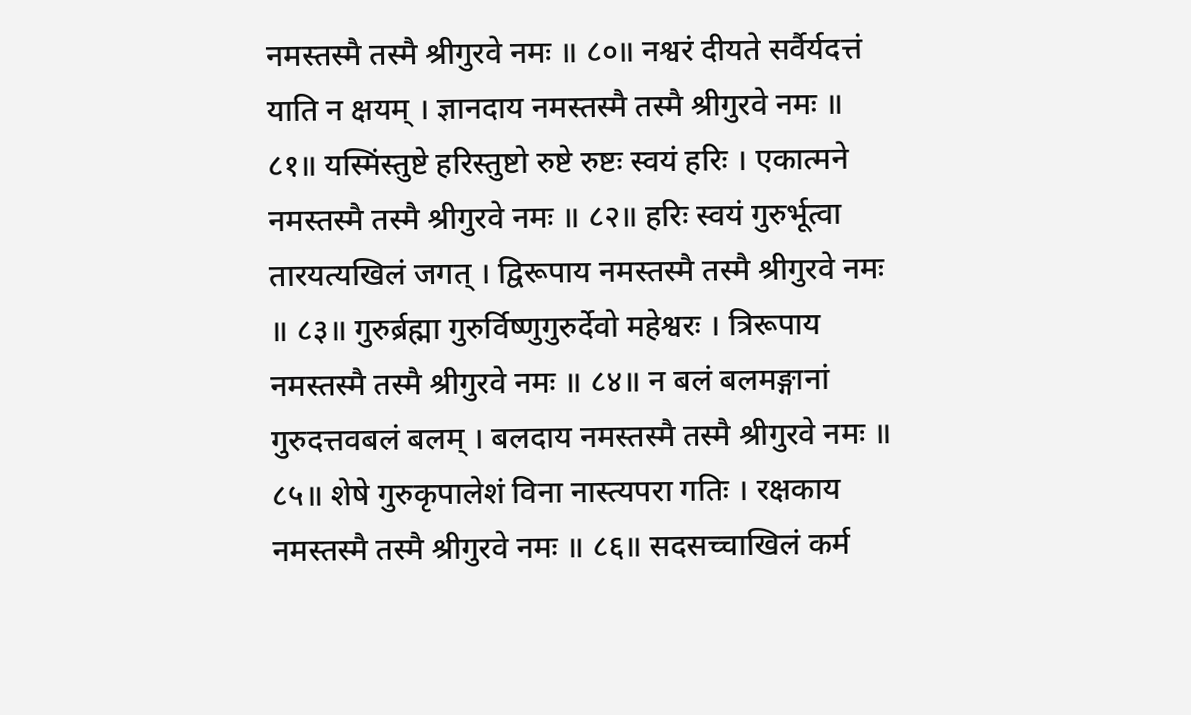नमस्तस्मै तस्मै श्रीगुरवे नमः ॥ ८०॥ नश्वरं दीयते सर्वैर्यदत्तं याति न क्षयम् । ज्ञानदाय नमस्तस्मै तस्मै श्रीगुरवे नमः ॥ ८१॥ यस्मिंस्तुष्टे हरिस्तुष्टो रुष्टे रुष्टः स्वयं हरिः । एकात्मने नमस्तस्मै तस्मै श्रीगुरवे नमः ॥ ८२॥ हरिः स्वयं गुरुर्भूत्वा तारयत्यखिलं जगत् । द्विरूपाय नमस्तस्मै तस्मै श्रीगुरवे नमः ॥ ८३॥ गुरुर्ब्रह्मा गुरुर्विष्णुगुरुर्देवो महेश्वरः । त्रिरूपाय नमस्तस्मै तस्मै श्रीगुरवे नमः ॥ ८४॥ न बलं बलमङ्गानां गुरुदत्तवबलं बलम् । बलदाय नमस्तस्मै तस्मै श्रीगुरवे नमः ॥ ८५॥ शेषे गुरुकृपालेशं विना नास्त्यपरा गतिः । रक्षकाय नमस्तस्मै तस्मै श्रीगुरवे नमः ॥ ८६॥ सदसच्चाखिलं कर्म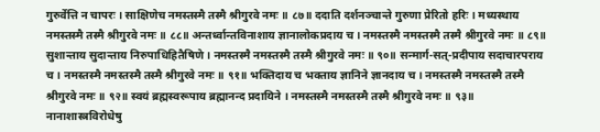गुरुर्वेत्ति न चापरः । साक्षिणेच नमस्तस्मै तस्मै श्रीगुरवे नमः ॥ ८७॥ ददाति दर्शनञ्चान्ते गुरुणा प्रेरितो हरिः । मध्यस्थाय नमस्तस्मै तस्मै श्रीगुरवे नमः ॥ ८८॥ अन्तर्ध्वान्तविनाशाय ज्ञानालोकप्रदाय च । नमस्तस्मै नमस्तस्मै तस्मै श्रीगुरवे नमः ॥ ८९॥ सुशान्ताय सुदान्ताय निरुपाधिहितैषिणे । नमस्तस्मै नमस्तस्मै तस्मै श्रीगुरवे नमः ॥ ९०॥ सन्मार्ग-सत्-प्रदीपाय सदाचारपराय च । नमस्तस्मै नमस्तस्मै तस्मै श्रीगुरवे नमः ॥ ९१॥ भक्तिदाय च भक्ताय ज्ञानिने ज्ञानदाय च । नमस्तस्मै नमस्तस्मै तस्मै श्रीगुरवे नमः ॥ ९२॥ स्वयं ब्रह्मस्वरूपाय ब्रह्मानन्द प्रदायिने । नमस्तस्मै नमस्तस्मै तस्मै श्रीगुरवे नमः ॥ ९३॥ नानाशास्त्रविरोधेषु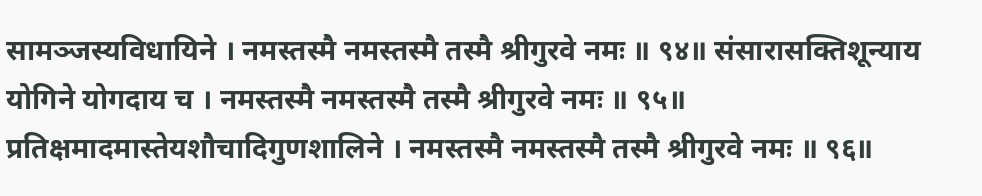सामञ्जस्यविधायिने । नमस्तस्मै नमस्तस्मै तस्मै श्रीगुरवे नमः ॥ ९४॥ संसारासक्तिशून्याय योगिने योगदाय च । नमस्तस्मै नमस्तस्मै तस्मै श्रीगुरवे नमः ॥ ९५॥ प्रतिक्षमादमास्तेयशौचादिगुणशालिने । नमस्तस्मै नमस्तस्मै तस्मै श्रीगुरवे नमः ॥ ९६॥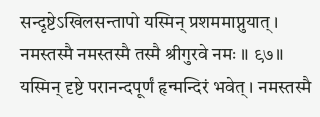सन्दृष्टेऽखिलसन्तापो यस्मिन् प्रशममाप्नुयात् । नमस्तस्मै नमस्तस्मै तस्मै श्रीगुरवे नमः ॥ ९७॥ यस्मिन् दृष्टे परानन्दपूर्णं हृन्मन्दिरं भवेत् । नमस्तस्मै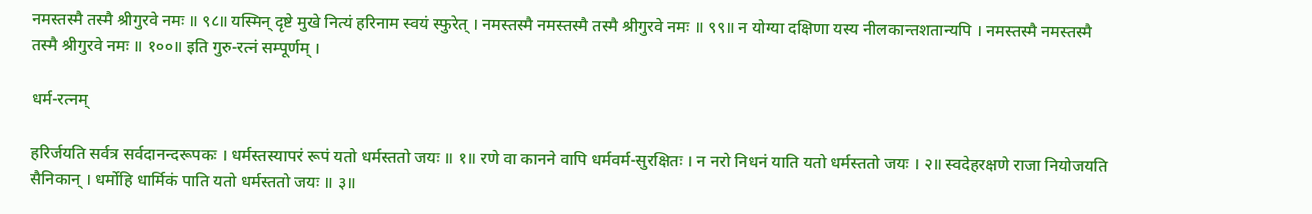नमस्तस्मै तस्मै श्रीगुरवे नमः ॥ ९८॥ यस्मिन् दृष्टे मुखे नित्यं हरिनाम स्वयं स्फुरेत् । नमस्तस्मै नमस्तस्मै तस्मै श्रीगुरवे नमः ॥ ९९॥ न योग्या दक्षिणा यस्य नीलकान्तशतान्यपि । नमस्तस्मै नमस्तस्मै तस्मै श्रीगुरवे नमः ॥ १००॥ इति गुरु-रत्नं सम्पूर्णम् ।

धर्म-रत्नम्

हरिर्जयति सर्वत्र सर्वदानन्दरूपकः । धर्मस्तस्यापरं रूपं यतो धर्मस्ततो जयः ॥ १॥ रणे वा कानने वापि धर्मवर्म-सुरक्षितः । न नरो निधनं याति यतो धर्मस्ततो जयः । २॥ स्वदेहरक्षणे राजा नियोजयति सैनिकान् । धर्मोहि धार्मिकं पाति यतो धर्मस्ततो जयः ॥ ३॥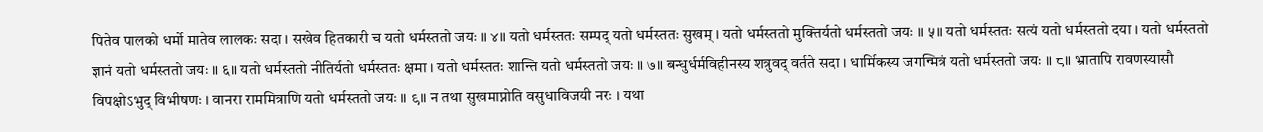पितेव पालको धर्मो मातेव लालकः सदा । सखेव हितकारी च यतो धर्मस्ततो जयः ॥ ४॥ यतो धर्मस्ततः सम्पद् यतो धर्मस्ततः सुखम् । यतो धर्मस्ततो मुक्तिर्यतो धर्मस्ततो जयः ॥ ५॥ यतो धर्मस्ततः सत्यं यतो धर्मस्ततो दया । यतो धर्मस्ततो ज्ञानं यतो धर्मस्ततो जयः ॥ ६॥ यतो धर्मस्ततो नीतिर्यतो धर्मस्ततः क्षमा । यतो धर्मस्ततः शान्ति यतो धर्मस्ततो जयः ॥ ७॥ बन्धुर्धर्मविहीनस्य शत्रुवद् वर्तते सदा । धार्मिकस्य जगन्मित्रं यतो धर्मस्ततो जयः ॥ ८॥ भ्रातापि रावणस्यासौ विपक्षोऽभुद् विभीषणः । वानरा राममित्राणि यतो धर्मस्ततो जयः ॥ ९॥ न तथा सुखमाप्नोति वसुधाविजयी नरः । यथा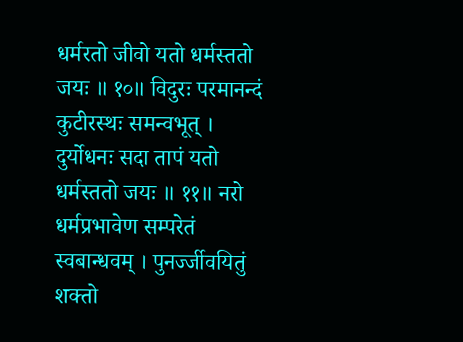धर्मरतो जीवो यतो धर्मस्ततो जयः ॥ १०॥ विदुरः परमानन्दं कुटीरस्थः समन्वभूत् । दुर्योधनः सदा तापं यतो धर्मस्ततो जयः ॥ ११॥ नरो धर्मप्रभावेण सम्परेतं स्वबान्धवम् । पुनर्ज्जीवयितुं शक्तो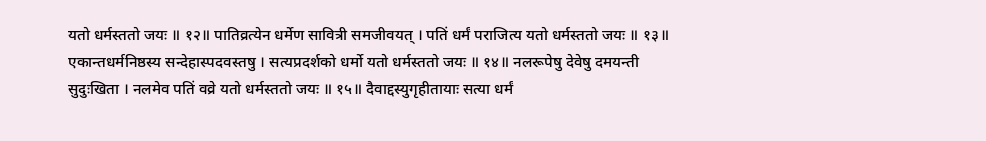यतो धर्मस्ततो जयः ॥ १२॥ पातिव्रत्येन धर्मेण सावित्री समजीवयत् । पतिं धर्मं पराजित्य यतो धर्मस्ततो जयः ॥ १३॥ एकान्तधर्मनिष्ठस्य सन्देहास्पदवस्तषु । सत्यप्रदर्शको धर्मो यतो धर्मस्ततो जयः ॥ १४॥ नलरूपेषु देवेषु दमयन्ती सुदुःखिता । नलमेव पतिं वव्रे यतो धर्मस्ततो जयः ॥ १५॥ दैवाद्दस्युगृहीतायाः सत्या धर्मं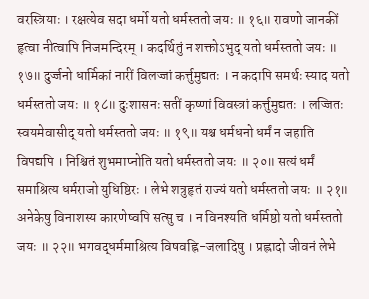वरस्त्रियाः । रक्षत्येव सदा धर्मो यतो धर्मस्ततो जयः ॥ १६॥ रावणो जानकीं हृत्वा नीत्वापि निजमन्दिरम् । कदर्थितुं न शक्तोऽभुद् यतो धर्मस्ततो जयः ॥ १७॥ दुर्ज्जनो धार्मिकां नारीं विलज्जां कर्त्तुमुद्यतः । न कदापि समर्थः स्याद यतो धर्मस्ततो जयः ॥ १८॥ दुःशासनः सतीं कृष्णां विवस्त्रां कर्त्तुमुद्यतः । लज्जितः स्वयमेवासीद् यतो धर्मस्ततो जयः ॥ १९॥ यश्च धर्मधनो धर्मं न जहाति विपद्यपि । निश्चितं शुभमाप्नोति यतो धर्मस्ततो जयः ॥ २०॥ सत्यं धर्मं समाश्रित्य धर्मराजो युधिष्ठिरः । लेभे शत्रुहृतं राज्यं यतो धर्मस्ततो जयः ॥ २१॥ अनेकेषु विनाशस्य कारणेष्वपि सत्सु च । न विनश्यति धर्मिष्ठो यतो धर्मस्ततो जयः ॥ २२॥ भगवद्धर्ममाश्रित्य विषवह्नि-जलादिषु । प्रह्लादो जीवनं लेभे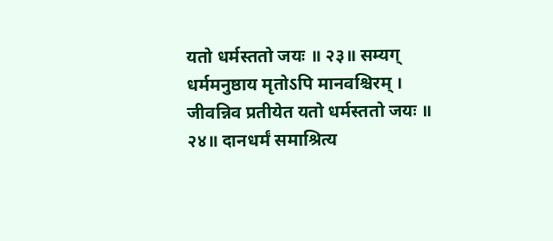यतो धर्मस्ततो जयः ॥ २३॥ सम्यग् धर्ममनुष्ठाय मृतोऽपि मानवश्चिरम् । जीवन्निव प्रतीयेत यतो धर्मस्ततो जयः ॥ २४॥ दानधर्मं समाश्रित्य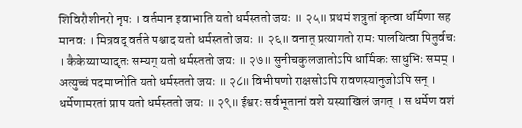शिविरौशीनरो नृपः । वर्तमान इवाभाति यतो धर्मस्ततो जयः ॥ २५॥ प्रथमं शत्रुतां कृत्वा धर्मिणा सह मानवः । मित्रवद् वर्तते पश्चाद यतो धर्मस्ततो जयः ॥ २६॥ वनात् प्रत्यागतो रामः पालयित्वा पितुर्वचः । कैकेय्याप्यादृतः सम्यग् यतो धर्मस्ततो जयः ॥ २७॥ सुनीचकुलजातोऽपि धार्मिकः साधुभिः समम् । अत्युच्चं पदमाप्नोति यतो धर्मस्ततो जयः ॥ २८॥ विभीषणो राक्षसोऽपि रावणस्यानुजोऽपि सन् । धर्मेणामरतां प्राप यतो धर्मस्ततो जयः ॥ २९॥ ईश्वरः सर्वभूतानां वशे यस्याखिलं जगत् । स धर्मेण वशं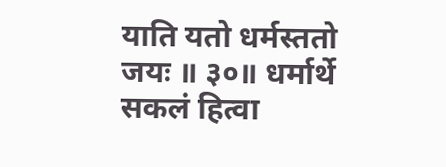याति यतो धर्मस्ततो जयः ॥ ३०॥ धर्मार्थे सकलं हित्वा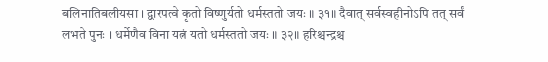बलिनातिबलीयसा । द्वारपत्वे कृतो विष्णुर्यतो धर्मस्ततो जयः ॥ ३१॥ दैवात् सर्वस्वहीनोऽपि तत् सर्वं लभते पुनः । धर्मेणैव विना यत्नं यतो धर्मस्ततो जयः ॥ ३२॥ हरिश्चन्द्रश्च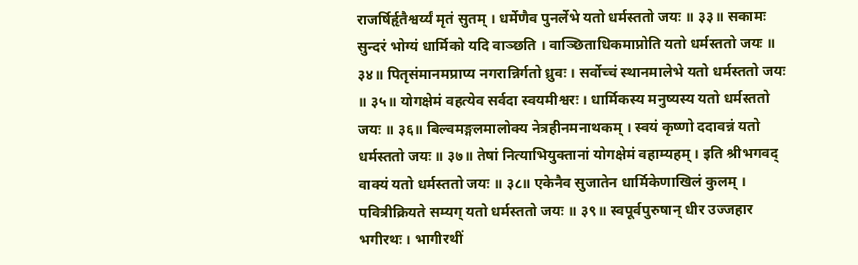राजर्षिर्हृतैश्वर्य्यं मृतं सुतम् । धर्मेणैव पुनर्लेभे यतो धर्मस्ततो जयः ॥ ३३॥ सकामः सुन्दरं भोग्यं धार्मिको यदि वाञ्छति । वाञ्छिताधिकमाप्नोति यतो धर्मस्ततो जयः ॥ ३४॥ पितृसंमानमप्राप्य नगरान्निर्गतो ध्रुवः । सर्वोच्चं स्थानमालेभे यतो धर्मस्ततो जयः ॥ ३५॥ योगक्षेमं वहत्येव सर्वदा स्वयमीश्वरः । धार्मिकस्य मनुष्यस्य यतो धर्मस्ततो जयः ॥ ३६॥ बिल्वमङ्गलमालोक्य नेत्रहीनमनाथकम् । स्वयं कृष्णो ददावन्नं यतो धर्मस्ततो जयः ॥ ३७॥ तेषां नित्याभियुक्तानां योगक्षेमं वहाम्यहम् । इति श्रीभगवद् वाक्यं यतो धर्मस्ततो जयः ॥ ३८॥ एकेनैव सुजातेन धार्मिकेणाखिलं कुलम् । पवित्रीक्रियते सम्यग् यतो धर्मस्ततो जयः ॥ ३९॥ स्वपूर्वपुरुषान् धीर उज्जहार भगीरथः । भागीरथीं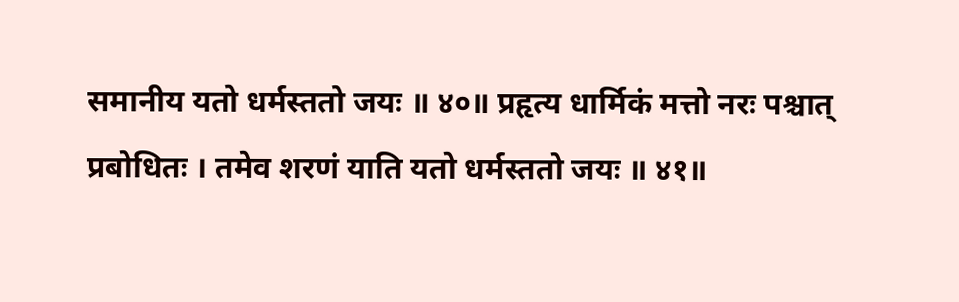समानीय यतो धर्मस्ततो जयः ॥ ४०॥ प्रहृत्य धार्मिकं मत्तो नरः पश्चात् प्रबोधितः । तमेव शरणं याति यतो धर्मस्ततो जयः ॥ ४१॥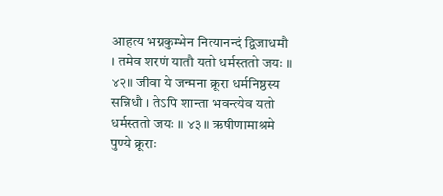आहत्य भग्नकुम्भेन नित्यानन्दं द्विजाधमौ । तमेव शरणं यातौ यतो धर्मस्ततो जयः ॥ ४२॥ जीवा ये जन्मना क्रूरा धर्मनिष्ठस्य सन्निधौ । तेऽपि शान्ता भवन्त्येव यतो धर्मस्ततो जयः ॥ ४३॥ ऋषीणामाश्रमे पुण्ये क्रूराः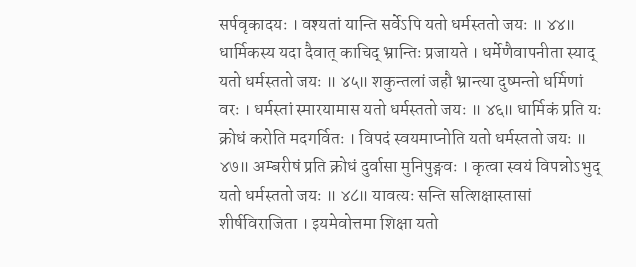सर्पवृकादयः । वश्यतां यान्ति सर्वेऽपि यतो धर्मस्ततो जयः ॥ ४४॥ धार्मिकस्य यदा दैवात् काचिद् भ्रान्तिः प्रजायते । धर्मेणैवापनीता स्याद् यतो धर्मस्ततो जयः ॥ ४५॥ शकुन्तलां जहौ भ्रान्त्या दुष्मन्तो धर्मिणां वरः । धर्मस्तां स्मारयामास यतो धर्मस्ततो जयः ॥ ४६॥ धार्मिकं प्रति यः क्रोधं करोति मदगर्वितः । विपदं स्वयमाप्नोति यतो धर्मस्ततो जयः ॥ ४७॥ अम्बरीषं प्रति क्रोधं दुर्वासा मुनिपुङ्गवः । कृत्वा स्वयं विपन्नोऽभुद् यतो धर्मस्ततो जयः ॥ ४८॥ यावत्यः सन्ति सत्शिक्षास्तासां शीर्षविराजिता । इयमेवोत्तमा शिक्षा यतो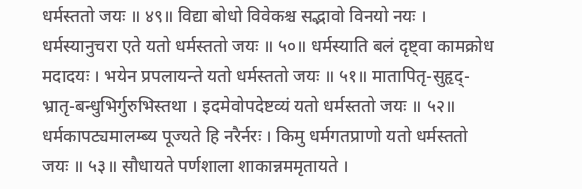धर्मस्ततो जयः ॥ ४९॥ विद्या बोधो विवेकश्च सद्भावो विनयो नयः । धर्मस्यानुचरा एते यतो धर्मस्ततो जयः ॥ ५०॥ धर्मस्याति बलं दृष्ट्वा कामक्रोध मदादयः । भयेन प्रपलायन्ते यतो धर्मस्ततो जयः ॥ ५१॥ मातापितृ-सुहृद्-भ्रातृ-बन्धुभिर्गुरुभिस्तथा । इदमेवोपदेष्टव्यं यतो धर्मस्ततो जयः ॥ ५२॥ धर्मकापट्यमालम्ब्य पूज्यते हि नरैर्नरः । किमु धर्मगतप्राणो यतो धर्मस्ततो जयः ॥ ५३॥ सौधायते पर्णशाला शाकान्नममृतायते ।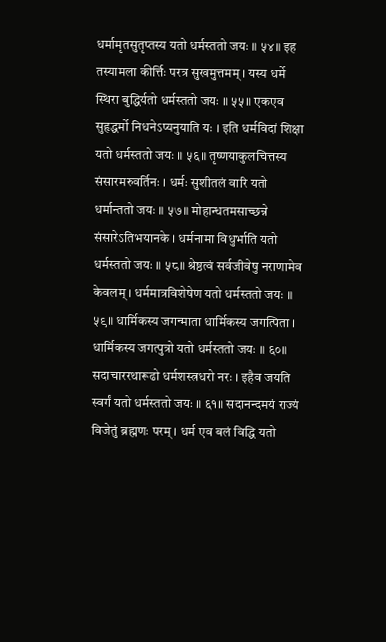धर्मामृतसुतृप्तस्य यतो धर्मस्ततो जयः ॥ ५४॥ इह तस्यामला कीर्त्तिः परत्र सुखमुत्तमम् । यस्य धर्मे स्थिरा बुद्धिर्यतो धर्मस्ततो जयः ॥ ५५॥ एकएव सुहृद्धर्मो निधनेऽप्यनुयाति यः । इति धर्मविदां शिक्षा यतो धर्मस्ततो जयः ॥ ५६॥ तृष्णयाकुलचित्तस्य संसारमरुवर्तिनः । धर्मः सुशीतलं वारि यतो धर्मान्ततो जयः ॥ ५७॥ मोहान्धतमसाच्छन्ने संसारेऽतिभयानके । धर्मनामा विधुर्भाति यतो धर्मस्ततो जयः ॥ ५८॥ श्रेष्ठत्वं सर्वजीवेषु नराणामेव केवलम् । धर्ममात्रविशेषेण यतो धर्मस्ततो जयः ॥ ५९॥ धार्मिकस्य जगन्माता धार्मिकस्य जगत्पिता । धार्मिकस्य जगत्पुत्रो यतो धर्मस्ततो जयः ॥ ६०॥ सदाचाररथारूढो धर्मशस्त्रधरो नरः । इहैव जयति स्वर्गं यतो धर्मस्ततो जयः ॥ ६१॥ सदानन्दमयं राज्यं विजेतुं ब्रह्मणः परम् । धर्म एव बलं विद्धि यतो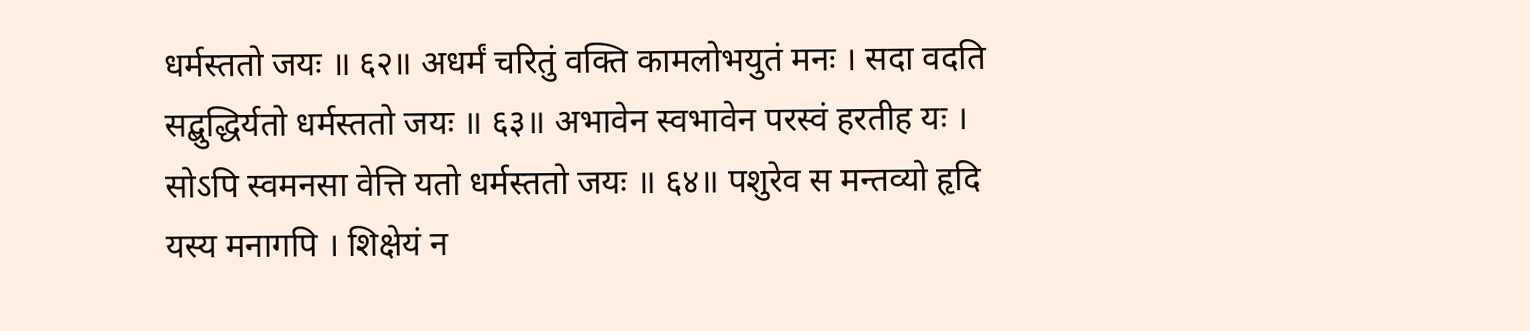धर्मस्ततो जयः ॥ ६२॥ अधर्मं चरितुं वक्ति कामलोभयुतं मनः । सदा वदति सद्बुद्धिर्यतो धर्मस्ततो जयः ॥ ६३॥ अभावेन स्वभावेन परस्वं हरतीह यः । सोऽपि स्वमनसा वेत्ति यतो धर्मस्ततो जयः ॥ ६४॥ पशुरेव स मन्तव्यो हृदि यस्य मनागपि । शिक्षेयं न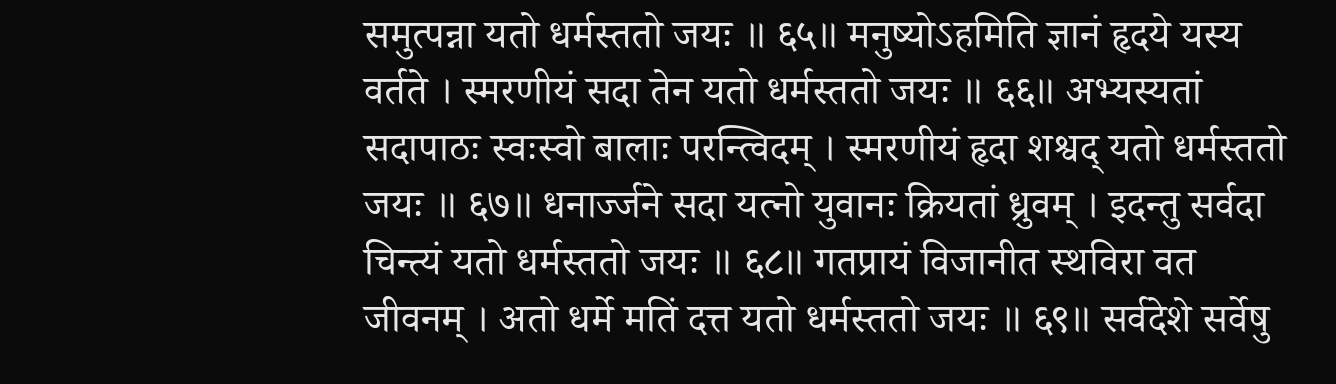समुत्पन्ना यतो धर्मस्ततो जयः ॥ ६५॥ मनुष्योऽहमिति ज्ञानं हृदये यस्य वर्तते । स्मरणीयं सदा तेन यतो धर्मस्ततो जयः ॥ ६६॥ अभ्यस्यतां सदापाठः स्वःस्वो बालाः परन्त्विदम् । स्मरणीयं हृदा शश्वद् यतो धर्मस्ततो जयः ॥ ६७॥ धनार्ज्जने सदा यत्नो युवानः क्रियतां ध्रुवम् । इदन्तु सर्वदा चिन्त्यं यतो धर्मस्ततो जयः ॥ ६८॥ गतप्रायं विजानीत स्थविरा वत जीवनम् । अतो धर्मे मतिं दत्त यतो धर्मस्ततो जयः ॥ ६९॥ सर्वदेशे सर्वेषु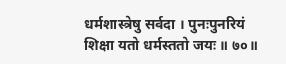धर्मशास्त्रेषु सर्वदा । पुनःपुनरियं शिक्षा यतो धर्मस्ततो जयः ॥ ७०॥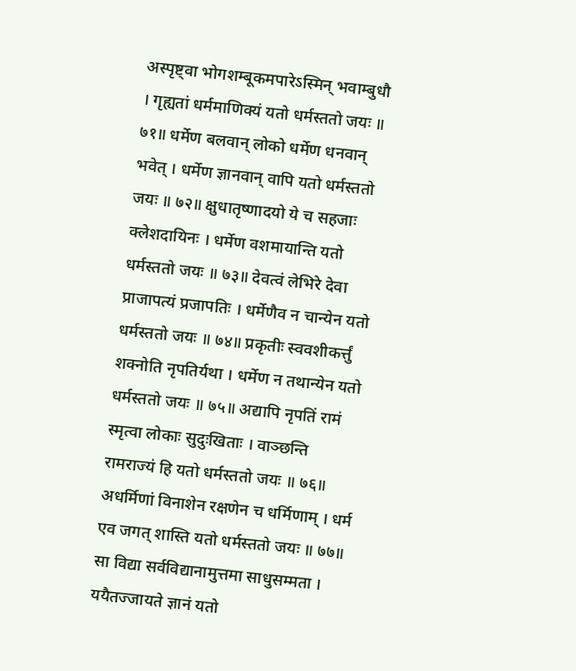अस्पृष्ट्वा भोगशम्बूकमपारेऽस्मिन् भवाम्बुधौ । गृह्यतां धर्ममाणिक्यं यतो धर्मस्ततो जयः ॥ ७१॥ धर्मेण बलवान् लोको धर्मेण धनवान् भवेत् । धर्मेण ज्ञानवान् वापि यतो धर्मस्ततो जयः ॥ ७२॥ क्षुधातृष्णादयो ये च सहजाः क्लेशदायिनः । धर्मेण वशमायान्ति यतो धर्मस्ततो जयः ॥ ७३॥ देवत्वं लेभिरे देवा प्राजापत्यं प्रजापतिः । धर्मेणैव न चान्येन यतो धर्मस्ततो जयः ॥ ७४॥ प्रकृतीः स्ववशीकर्त्तुं शक्नोति नृपतिर्यथा । धर्मेण न तथान्येन यतो धर्मस्ततो जयः ॥ ७५॥ अद्यापि नृपतिं रामं स्मृत्वा लोकाः सुदुःखिताः । वाञ्छन्ति रामराज्यं हि यतो धर्मस्ततो जयः ॥ ७६॥ अधर्मिणां विनाशेन रक्षणेन च धर्मिणाम् । धर्म एव जगत् शास्ति यतो धर्मस्ततो जयः ॥ ७७॥ सा विद्या सर्वविद्यानामुत्तमा साधुसम्मता । ययैतज्जायते ज्ञानं यतो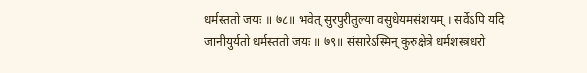धर्मस्ततो जयः ॥ ७८॥ भवेत् सुरपुरीतुल्या वसुधेयमसंशयम् । सर्वेऽपि यदि जानीयुर्यतो धर्मस्ततो जयः ॥ ७९॥ संसारेऽस्मिन् कुरुक्षेत्रे धर्मशस्त्रधरो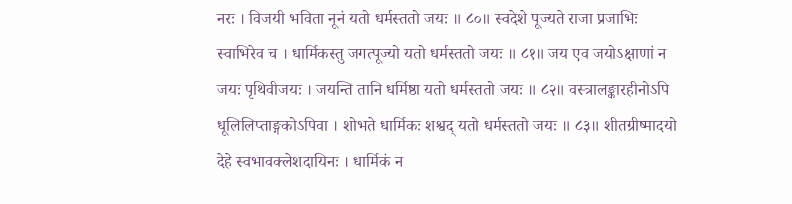नरः । विजयी भविता नूनं यतो धर्मस्ततो जयः ॥ ८०॥ स्वदेशे पूज्यते राजा प्रजाभिः स्वाभिरेव च । धार्मिकस्तु जगत्पूज्यो यतो धर्मस्ततो जयः ॥ ८१॥ जय एव जयोऽक्षाणां न जयः पृथिवीजयः । जयन्ति तानि धर्मिष्ठा यतो धर्मस्ततो जयः ॥ ८२॥ वस्त्रालङ्कारहीनोऽपि धूलिलिप्ताङ्गकोऽपिवा । शोभते धार्मिकः शश्वद् यतो धर्मस्ततो जयः ॥ ८३॥ शीतग्रीष्मादयो देहे स्वभावक्लेशदायिनः । धार्मिकं न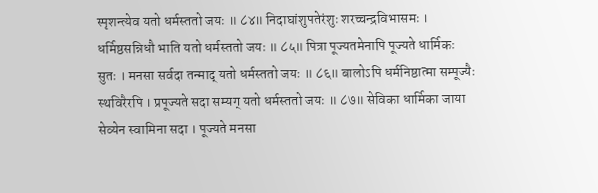स्पृशन्त्येव यतो धर्मस्ततो जयः ॥ ८४॥ निदाघांशुपतेरंशुः शरच्चन्द्रविभासमः । धर्मिष्ठसन्निधौ भाति यतो धर्मस्ततो जयः ॥ ८५॥ पित्रा पूज्यतमेनापि पूज्यते धार्मिकः सुतः । मनसा सर्वदा तन्माद् यतो धर्मस्ततो जयः ॥ ८६॥ बालोऽपि धर्मनिष्ठात्मा सम्पूज्यैः स्थविरैरपि । प्रपूज्यते सदा सम्यग् यतो धर्मस्ततो जयः ॥ ८७॥ सेविका धार्मिका जाया सेव्येन स्वामिना सदा । पूज्यते मनसा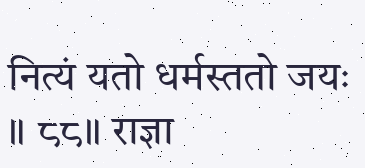नित्यं यतो धर्मस्ततो जयः ॥ ८८॥ राज्ञा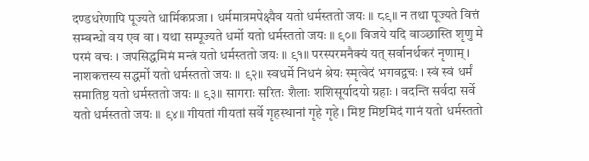दण्डधरेणापि पूज्यते धार्मिकप्रजा । धर्ममात्रमपेक्ष्यैव यतो धर्मस्ततो जयः ॥ ८९॥ न तथा पूज्यते वित्तं सम्बन्धो वय एव वा । यथा सम्पूज्यते धर्मो यतो धर्मस्ततो जयः ॥ ९०॥ विजये यदि वाञ्छास्ति श‍ृणु मे परमं वचः । जपसिद्धमिमं मन्त्रं यतो धर्मस्ततो जयः ॥ ९१॥ परस्परमनैक्यं यत् सर्वानर्थकरं नृणाम् । नाशकत्तस्य सद्धर्मो यतो धर्मस्ततो जयः ॥ ९२॥ स्वधर्मे निधनं श्रेयः स्मृत्वेदं भगवद्वचः । स्वं स्वं धर्मं समातिष्ठ यतो धर्मस्ततो जयः ॥ ९३॥ सागराः सरितः शैलाः शशिसूर्यादयो ग्रहाः । वदन्ति सर्वदा सर्वे यतो धर्मस्ततो जयः ॥ ९४॥ गीयतां गीयतां सर्वे गृहस्थानां गृहे गृहे । मिष्ट मिष्टमिदं गानं यतो धर्मस्ततो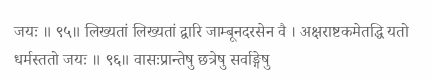जयः ॥ ९५॥ लिख्यतां लिख्यतां द्वारि जाम्बूनदरसेन वै । अक्षराष्टकमेतद्धि यतो धर्मस्ततो जयः ॥ ९६॥ वासःप्रान्तेषु छत्रेषु सर्वाङ्गेषु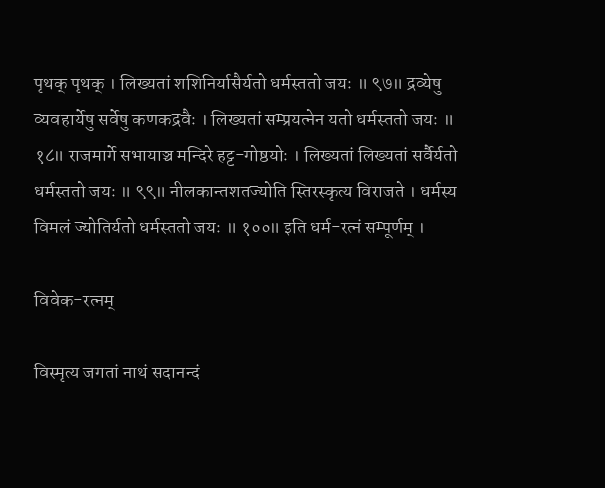पृथक् पृथक् । लिख्यतां शशिनिर्यासैर्यतो धर्मस्ततो जयः ॥ ९७॥ द्रव्येषु व्यवहार्येषु सर्वेषु कणकद्रवैः । लिख्यतां सम्प्रयत्नेन यतो धर्मस्ततो जयः ॥ १८॥ राजमार्गे सभायाञ्च मन्दिरे हट्ट-गोष्ठयोः । लिख्यतां लिख्यतां सर्वैर्यतो धर्मस्ततो जयः ॥ ९९॥ नीलकान्तशतज्योति स्तिरस्कृत्य विराजते । धर्मस्य विमलं ज्योतिर्यतो धर्मस्ततो जयः ॥ १००॥ इति धर्म-रत्नं सम्पूर्णम् ।

विवेक-रत्नम्

विस्मृत्य जगतां नाथं सदानन्दं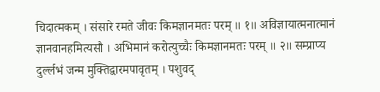चिदात्मकम् । संसारे रमते जीवः किमज्ञानमतः परम् ॥ १॥ अविज्ञायात्मनात्मानं ज्ञानवानहमित्यसौ । अभिमानं करोत्युच्चैः किमज्ञानमतः परम् ॥ २॥ सम्प्राप्य दुर्ल्लभं जन्म मुक्तिद्वारमपावृतम् । पशुवद्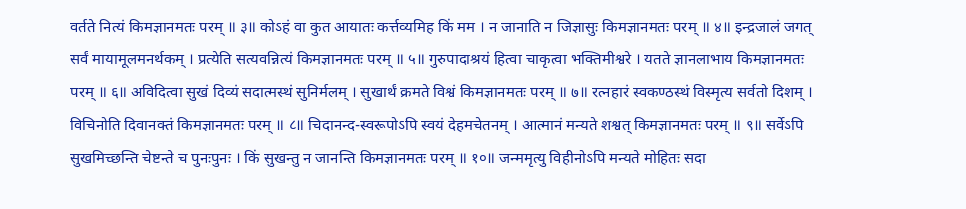वर्तते नित्यं किमज्ञानमतः परम् ॥ ३॥ कोऽहं वा कुत आयातः कर्त्तव्यमिह किं मम । न जानाति न जिज्ञासुः किमज्ञानमतः परम् ॥ ४॥ इन्द्रजालं जगत् सर्वं मायामूलमनर्थकम् । प्रत्येति सत्यवन्नित्यं किमज्ञानमतः परम् ॥ ५॥ गुरुपादाश्रयं हित्वा चाकृत्वा भक्तिमीश्वरे । यतते ज्ञानलाभाय किमज्ञानमतः परम् ॥ ६॥ अविदित्वा सुखं दिव्यं सदात्मस्थं सुनिर्मलम् । सुखार्थं क्रमते विश्वं किमज्ञानमतः परम् ॥ ७॥ रत्नहारं स्वकण्ठस्थं विस्मृत्य सर्वतो दिशम् । विचिनोति दिवानक्तं किमज्ञानमतः परम् ॥ ८॥ चिदानन्द-स्वरूपोऽपि स्वयं देहमचेतनम् । आत्मानं मन्यते शश्वत् किमज्ञानमतः परम् ॥ ९॥ सर्वेऽपि सुखमिच्छन्ति चेष्टन्ते च पुनःपुनः । किं सुखन्तु न जानन्ति किमज्ञानमतः परम् ॥ १०॥ जन्ममृत्यु विहीनोऽपि मन्यते मोहितः सदा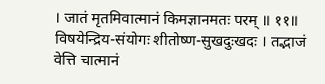। जातं मृतमिवात्मानं किमज्ञानमतः परम् ॥ ११॥ विषयेन्द्रिय-संयोगः शीतोष्ण-सुखदुःखदः । तद्भाजं वेत्ति चात्मानं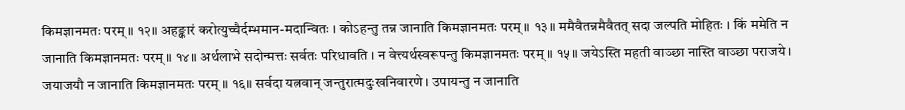किमज्ञानमतः परम् ॥ १२॥ अहङ्कारं करोत्युच्चैर्दम्भमान-मदान्वितः । कोऽहन्तु तन्न जानाति किमज्ञानमतः परम् ॥ १३॥ ममैवैतन्नमैवैतत् सदा जल्पति मोहितः । किं ममेति न जानाति किमज्ञानमतः परम् ॥ १४॥ अर्थलाभे सदोन्मत्तः सर्वतः परिधावति । न वेत्त्यर्थस्वरूपन्तु किमज्ञानमतः परम् ॥ १५॥ जयेऽस्ति महती वाञ्छा नास्ति वाञ्छा पराजये । जयाजयौ न जानाति किमज्ञानमतः परम् ॥ १६॥ सर्वदा यत्नवान् जन्तुरात्मदुःखनिवारणे । उपायन्तु न जानाति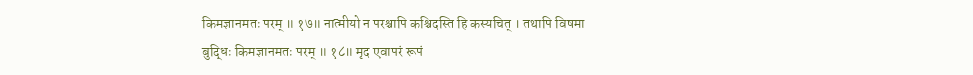किमज्ञानमतः परम् ॥ १७॥ नात्मीयो न परश्चापि कश्चिदस्ति हि कस्यचित् । तथापि विषमा बुद्धिः किमज्ञानमतः परम् ॥ १८॥ मृद एवापरं रूपं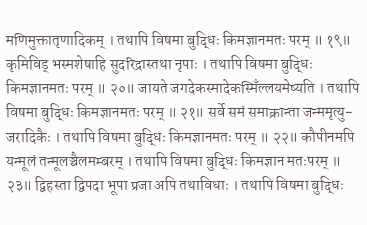मणिमुक्तातृणादिकम् । तथापि विषमा बुद्धिः किमज्ञानमतः परम् ॥ १९॥ कृमिविड् भस्मशेषाहि सुदरिद्रास्तथा नृपाः । तथापि विषमा बुद्धिः किमज्ञानमतः परम् ॥ २०॥ जायते जगदेकस्मादेकस्मिँल्लयमेष्यति । तथापि विषमा बुद्धिः किमज्ञानमतः परम् ॥ २१॥ सर्वे समं समाक्रान्ता जन्ममृत्यु-जरादिकैः । तथापि विषमा बुद्धिः किमज्ञानमतः परम् ॥ २२॥ कौपीनमपि यन्मूलं तन्मूलञ्चैलमम्बरम् । तथापि विषमा बुद्धिः किमज्ञान मतःपरम् ॥ २३॥ द्विहस्ता द्विपदा भूपा प्रजा अपि तथाविधाः । तथापि विषमा बुद्धिः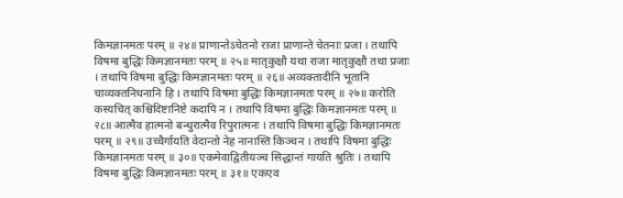किमज्ञानमतः परम् ॥ २४॥ प्राणान्तेऽचेतनो राजा प्राणान्ते चेतनाः प्रजा । तथापि विषमा बुद्धिः किमज्ञानमतः परम् ॥ २५॥ मातृकुक्षौ यथा राजा मातृकुक्षौ तथा प्रजाः । तथापि विषमा बुद्धिः किमज्ञानमतः परम् ॥ २६॥ अव्यक्तादीनि भूतानि चाव्यक्तनिधनानि हि । तथापि विषमा बुद्धिः किमज्ञानमतः परम् ॥ २७॥ करोति कस्यचित् कश्चिदिष्टानिष्टे कदापि न । तथापि विषमा बुद्धिः किमज्ञानमतः परम् ॥ २८॥ आत्मैव हात्मनो बन्धुरात्मैव रिपुरात्मनः । तथापि विषमा बुद्धिः किमज्ञानमतः परम् ॥ २९॥ उच्चैर्गायति वेदान्तो नेह नानास्ति किञ्चन । तथापि विषमा बुद्धिः किमज्ञानमतः परम् ॥ ३०॥ एकमेवाद्वितीयञ्च सिद्धान्तं गायति श्रुतिः । तथापि विषमा बुद्धिः किमज्ञानमतः परम् ॥ ३१॥ एकएव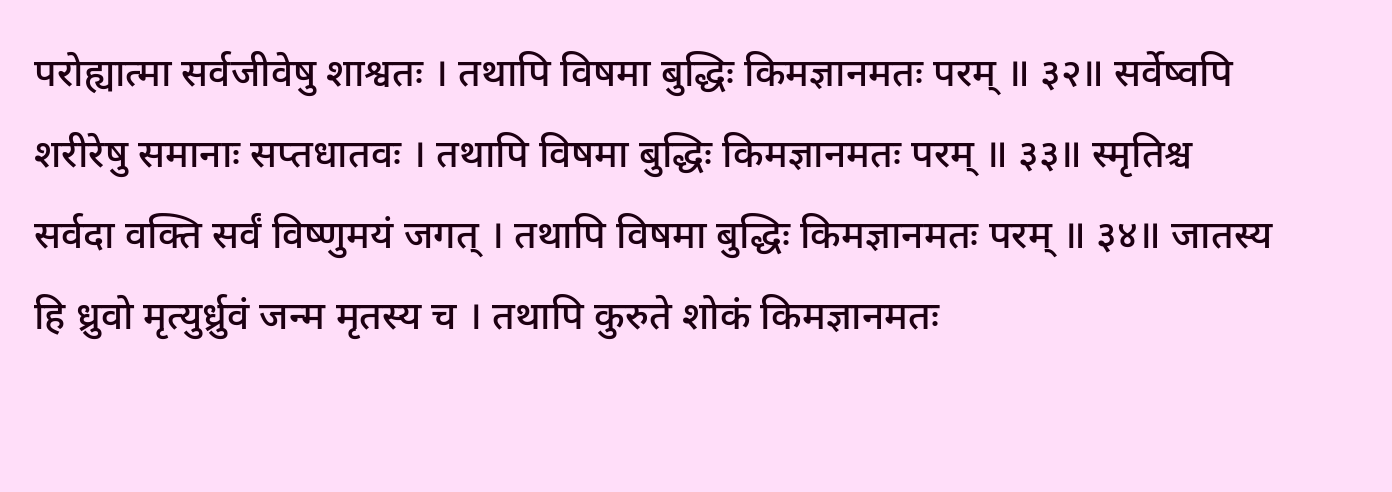परोह्यात्मा सर्वजीवेषु शाश्वतः । तथापि विषमा बुद्धिः किमज्ञानमतः परम् ॥ ३२॥ सर्वेष्वपि शरीरेषु समानाः सप्तधातवः । तथापि विषमा बुद्धिः किमज्ञानमतः परम् ॥ ३३॥ स्मृतिश्च सर्वदा वक्ति सर्वं विष्णुमयं जगत् । तथापि विषमा बुद्धिः किमज्ञानमतः परम् ॥ ३४॥ जातस्य हि ध्रुवो मृत्युर्ध्रुवं जन्म मृतस्य च । तथापि कुरुते शोकं किमज्ञानमतः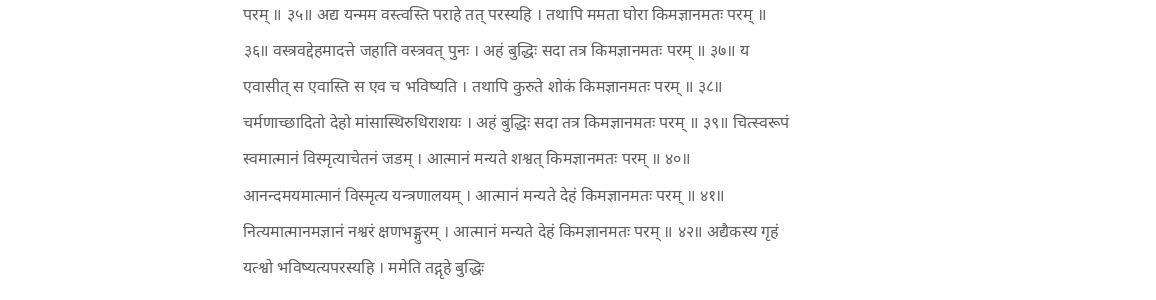परम् ॥ ३५॥ अद्य यन्मम वस्त्वस्ति पराहे तत् परस्यहि । तथापि ममता घोरा किमज्ञानमतः परम् ॥ ३६॥ वस्त्रवद्देहमादत्ते जहाति वस्त्रवत् पुनः । अहं बुद्धिः सदा तत्र किमज्ञानमतः परम् ॥ ३७॥ य एवासीत् स एवास्ति स एव च भविष्यति । तथापि कुरुते शोकं किमज्ञानमतः परम् ॥ ३८॥ चर्मणाच्छादितो देहो मांसास्थिरुधिराशयः । अहं बुद्धिः सदा तत्र किमज्ञानमतः परम् ॥ ३९॥ चित्स्वरूपं स्वमात्मानं विस्मृत्याचेतनं जडम् । आत्मानं मन्यते शश्वत् किमज्ञानमतः परम् ॥ ४०॥ आनन्दमयमात्मानं विस्मृत्य यन्त्रणालयम् । आत्मानं मन्यते देहं किमज्ञानमतः परम् ॥ ४१॥ नित्यमात्मानमज्ञानं नश्वरं क्षणभङ्गुरम् । आत्मानं मन्यते देहं किमज्ञानमतः परम् ॥ ४२॥ अद्यैकस्य गृहं यत्श्वो भविष्यत्यपरस्यहि । ममेति तद्गृहे बुद्धिः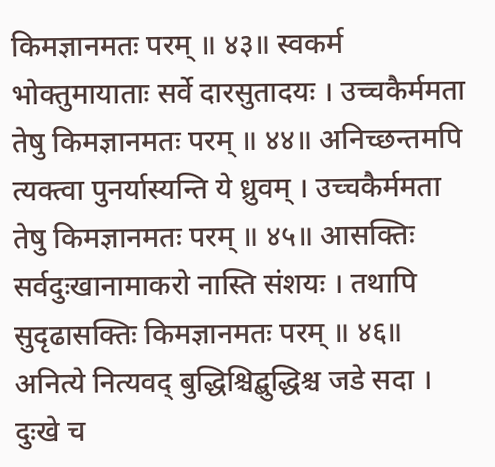किमज्ञानमतः परम् ॥ ४३॥ स्वकर्म भोक्तुमायाताः सर्वे दारसुतादयः । उच्चकैर्ममता तेषु किमज्ञानमतः परम् ॥ ४४॥ अनिच्छन्तमपि त्यक्त्वा पुनर्यास्यन्ति ये ध्रुवम् । उच्चकैर्ममता तेषु किमज्ञानमतः परम् ॥ ४५॥ आसक्तिः सर्वदुःखानामाकरो नास्ति संशयः । तथापि सुदृढासक्तिः किमज्ञानमतः परम् ॥ ४६॥ अनित्ये नित्यवद् बुद्धिश्चिद्बुद्धिश्च जडे सदा । दुःखे च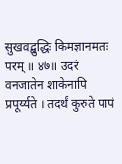सुखवद्बुद्धिः किमज्ञानमतः परम् ॥ ४७॥ उदरं वनजातेन शाकेनापि प्रपूर्य्यते । तदर्थं कुरुते पापं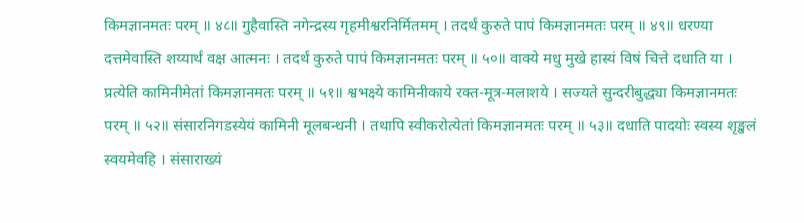किमज्ञानमतः परम् ॥ ४८॥ गुहैवास्ति नगेन्द्रस्य गृहमीश्वरनिर्मितमम् । तदर्थं कुरुते पापं किमज्ञानमतः परम् ॥ ४९॥ धरण्या दत्तमेवास्ति शय्यार्थं वक्ष आत्मनः । तदर्थं कुरुते पापं किमज्ञानमतः परम् ॥ ५०॥ वाक्ये मधु मुखे हास्यं विषं चित्ते दधाति या । प्रत्येति कामिनीमेतां किमज्ञानमतः परम् ॥ ५१॥ श्वभक्ष्ये कामिनीकाये रक्त-मूत्र-मलाशये । सज्यते सुन्दरीबुद्ध्या किमज्ञानमतः परम् ॥ ५२॥ संसारनिगडस्येयं कामिनी मूलबन्धनी । तथापि स्वीकरोत्येतां किमज्ञानमतः परम् ॥ ५३॥ दधाति पादयोः स्वस्य श‍ृङ्खलं स्वयमेवहि । संसाराख्यं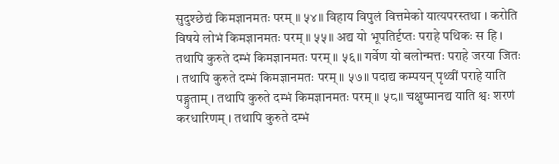सुदुश्छेद्यं किमज्ञानमतः परम् ॥ ५४॥ विहाय विपुलं वित्तमेको यात्यपरस्तथा । करोति विषये लोभं किमज्ञानमतः परम् ॥ ५५॥ अद्य यो भूपतिर्दृप्तः पराहे पथिकः स हि । तथापि कुरुते दम्भं किमज्ञानमतः परम् ॥ ५६॥ गर्वेण यो बलोन्मत्तः पराहे जरया जितः । तथापि कुरुते दम्भं किमज्ञानमतः परम् ॥ ५७॥ पदाद्य कम्पयन् पृथ्वीं पराहे याति पङ्गुताम् । तथापि कुरुते दम्भं किमज्ञानमतः परम् ॥ ५८॥ चक्षुष्मानद्य याति श्वः शरणं करधारिणम् । तथापि कुरुते दम्भं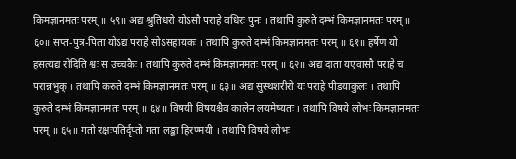किमज्ञानमतः परम् ॥ ५९॥ अद्य श्रुतिधरो योऽसौ पराहे वधिरः पुनः । तथापि कुरुते दम्भं किमज्ञानमतः परम् ॥ ६०॥ सप्त-पुत्र-पिता योऽद्य पराहे सोऽसहायकः । तथापि कुरुते दम्भं किमज्ञानमतः परम् ॥ ६१॥ हर्षेण यो हसत्यद्य रोदिति श्वः स उच्चकैः । तथापि कुरुते दम्भं किमज्ञानमतः परम् ॥ ६२॥ अद्य दाता यएवासौ पराहे च परान्नभुक् । तथापि करुते दम्भं किमज्ञानमतः परम् ॥ ६३॥ अद्य सुस्थशरीरो यः पराहे पीडयाकुलः । तथापि कुरुते दम्भं किमज्ञानमतः परम् ॥ ६४॥ विषयी विषयश्चैव कालेन लयमेष्यतः । तथापि विषये लोभः किमज्ञानमतः परम् ॥ ६५॥ गतो रक्षःपतिर्दृप्तो गता लङ्का हिरण्मयी । तथापि विषये लोभः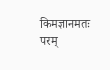किमज्ञानमतः परम्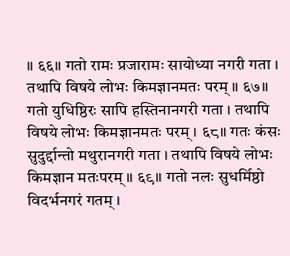॥ ६६॥ गतो रामः प्रजारामः सायोध्या नगरी गता । तथापि विषये लोभः किमज्ञानमतः परम् ॥ ६७॥ गतो युधिष्ठिरः सापि हस्तिनानगरी गता । तथापि विषये लोभः किमज्ञानमतः परम् । ६८॥ गतः कंसः सुदुर्द्दान्तो मथुरानगरी गता । तथापि विषये लोभः किमज्ञान मतःपरम् ॥ ६९॥ गतो नलः सुधर्मिष्ठो विदर्भनगरं गतम् ।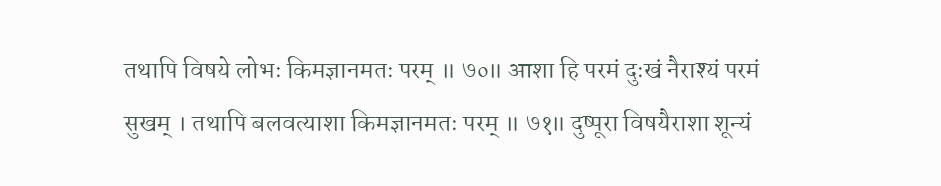तथापि विषये लोभः किमज्ञानमतः परम् ॥ ७०॥ आशा हि परमं दुःखं नैराश्यं परमं सुखम् । तथापि बलवत्याशा किमज्ञानमतः परम् ॥ ७१॥ दुष्पूरा विषयैराशा शून्यं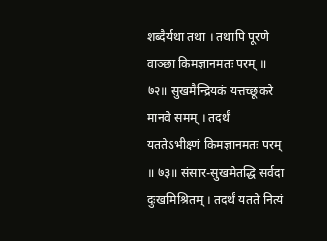शब्दैर्यथा तथा । तथापि पूरणे वाञ्छा किमज्ञानमतः परम् ॥ ७२॥ सुखमैन्द्रियकं यत्तच्छूकरे मानवे समम् । तदर्थं यततेऽभीक्ष्णं किमज्ञानमतः परम् ॥ ७३॥ संसार-सुखमेतद्धि सर्वदा दुःखमिश्रितम् । तदर्थं यतते नित्यं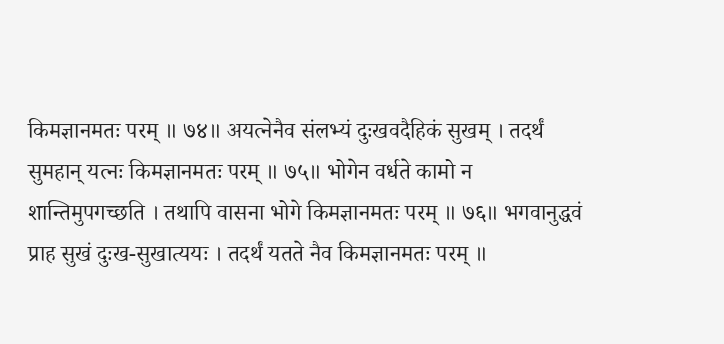किमज्ञानमतः परम् ॥ ७४॥ अयत्नेनैव संलभ्यं दुःखवदैहिकं सुखम् । तदर्थं सुमहान् यत्नः किमज्ञानमतः परम् ॥ ७५॥ भोगेन वर्धते कामो न शान्तिमुपगच्छति । तथापि वासना भोगे किमज्ञानमतः परम् ॥ ७६॥ भगवानुद्धवं प्राह सुखं दुःख-सुखात्ययः । तदर्थं यतते नैव किमज्ञानमतः परम् ॥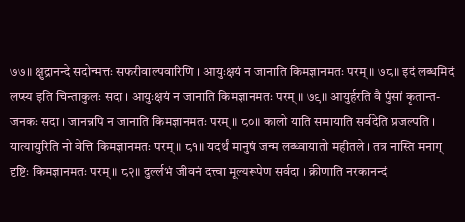७७॥ क्षुद्रानन्दे सदोन्मत्तः सफरीवाल्पवारिणि । आयुःक्षयं न जानाति किमज्ञानमतः परम् ॥ ७८॥ इदं लब्धमिदं लप्स्य इति चिन्ताकुलः सदा । आयुःक्षयं न जानाति किमज्ञानमतः परम् ॥ ७९॥ आयुर्हरति वै पुंसां कृतान्त-जनकः सदा । जानन्नपि न जानाति किमज्ञानमतः परम् ॥ ८०॥ कालो याति समायाति सर्वदेति प्रजल्पति । यात्यायुरिति नो वेत्ति किमज्ञानमतः परम् ॥ ८१॥ यदर्थं मानुषं जन्म लब्ध्वायातो महीतले । तत्र नास्ति मनाग् दृष्टिः किमज्ञानमतः परम् ॥ ८२॥ दुर्ल्लभं जीवनं दत्त्वा मूल्यरूपेण सर्वदा । क्रीणाति नरकानन्दं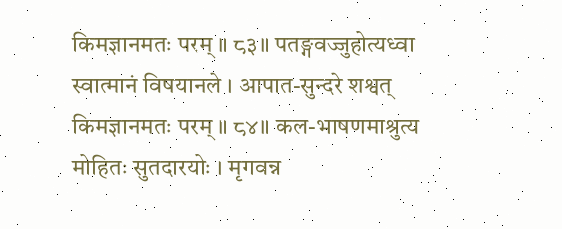किमज्ञानमतः परम् ॥ ८३॥ पतङ्गवज्जुहोत्यध्वा स्वात्मानं विषयानले । आपात-सुन्दरे शश्वत् किमज्ञानमतः परम् ॥ ८४॥ कल-भाषणमाश्रुत्य मोहितः सुतदारयोः । मृगवन्न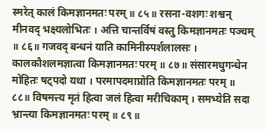स्मरेत् कालं किमज्ञानमतः परम् ॥ ८५॥ रसना-वशगः शश्वन् मीनवद् भक्ष्यलोभितः । अत्ति चान्तर्विषं वस्तु किमज्ञानमतः पञ्चम् ॥ ८६॥ गजवद् बन्धनं याति कामिनीस्पर्शलालसः । कालकौशलमज्ञात्वा किमज्ञानमतः परम् ॥ ८७॥ संसारमधुगन्धेन मोहितः षट्पदो यथा । परमापदमाप्नोति किमज्ञानमतः परम् ॥ ८८॥ विषमत्त्य मृतं हित्वा जलं हित्वा मरीचिकाम् । समभ्येति सदा भ्रान्त्या किमज्ञानमतः परम् ॥ ८९॥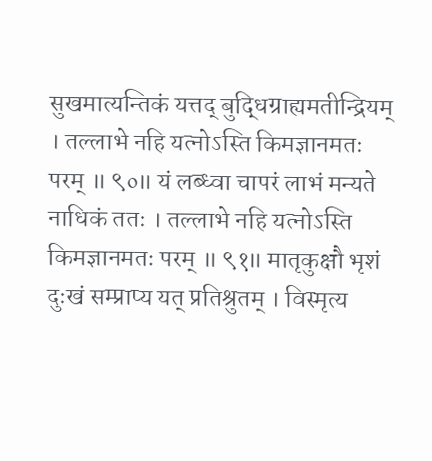सुखमात्यन्तिकं यत्तद् बुद्धिग्राह्यमतीन्द्रियम् । तल्लाभे नहि यत्नोऽस्ति किमज्ञानमतः परम् ॥ ९०॥ यं लब्ध्वा चापरं लाभं मन्यते नाधिकं ततः । तल्लाभे नहि यत्नोऽस्ति किमज्ञानमतः परम् ॥ ९१॥ मातृकुक्षौ भृशं दुःखं सम्प्राप्य यत् प्रतिश्रुतम् । विस्मृत्य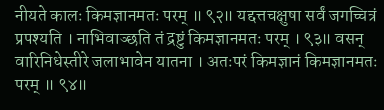नीयते कालः किमज्ञानमतः परम् ॥ ९२॥ यद्दत्तचक्षुषा सर्वं जगच्चित्रं प्रपश्यति । नाभिवाञ्छति तं द्रष्टुं किमज्ञानमतः परम् । ९३॥ वसन् वारिनिधेस्तीरे जलाभावेन यातना । अतःपरं किमज्ञानं किमज्ञानमतः परम् ॥ ९४॥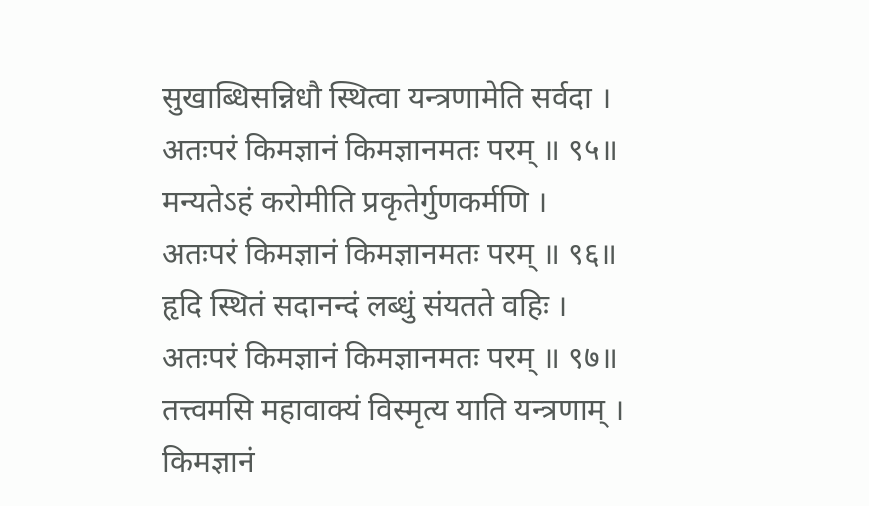सुखाब्धिसन्निधौ स्थित्वा यन्त्रणामेति सर्वदा । अतःपरं किमज्ञानं किमज्ञानमतः परम् ॥ ९५॥ मन्यतेऽहं करोमीति प्रकृतेर्गुणकर्मणि । अतःपरं किमज्ञानं किमज्ञानमतः परम् ॥ ९६॥ हृदि स्थितं सदानन्दं लब्धुं संयतते वहिः । अतःपरं किमज्ञानं किमज्ञानमतः परम् ॥ ९७॥ तत्त्वमसि महावाक्यं विस्मृत्य याति यन्त्रणाम् । किमज्ञानं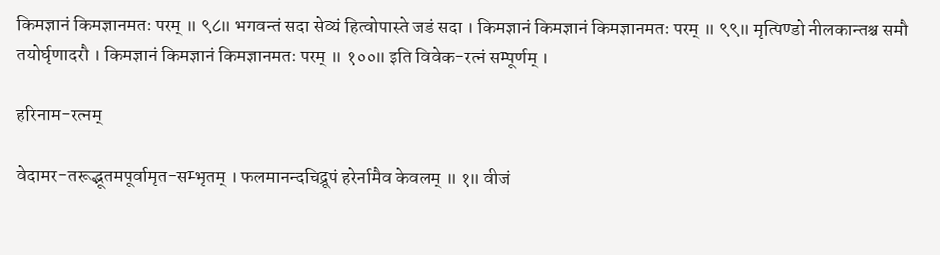किमज्ञानं किमज्ञानमतः परम् ॥ ९८॥ भगवन्तं सदा सेव्यं हित्वोपास्ते जडं सदा । किमज्ञानं किमज्ञानं किमज्ञानमतः परम् ॥ ९९॥ मृत्पिण्डो नीलकान्तश्च समौ तयोर्घृणादरौ । किमज्ञानं किमज्ञानं किमज्ञानमतः परम् ॥ १००॥ इति विवेक-रत्नं सम्पूर्णम् ।

हरिनाम-रत्नम्

वेदामर-तरूद्भूतमपूर्वामृत-सम्भृतम् । फलमानन्दचिद्रूपं हरेर्नामैव केवलम् ॥ १॥ वीजं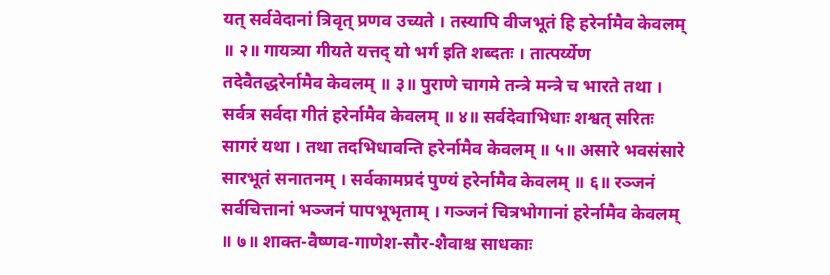यत् सर्ववेदानां त्रिवृत् प्रणव उच्यते । तस्यापि वीजभूतं हि हरेर्नामैव केवलम् ॥ २॥ गायत्र्या गीयते यत्तद् यो भर्ग इति शब्दतः । तात्पर्य्येण तदेवैतद्धरेर्नामैव केवलम् ॥ ३॥ पुराणे चागमे तन्त्रे मन्त्रे च भारते तथा । सर्वत्र सर्वदा गीतं हरेर्नामैव केवलम् ॥ ४॥ सर्वदेवाभिधाः शश्वत् सरितः सागरं यथा । तथा तदभिधावन्ति हरेर्नामैव केवलम् ॥ ५॥ असारे भवसंसारे सारभूतं सनातनम् । सर्वकामप्रदं पुण्यं हरेर्नामैव केवलम् ॥ ६॥ रञ्जनं सर्वचित्तानां भञ्जनं पापभूभृताम् । गञ्जनं चित्रभोगानां हरेर्नामैव केवलम् ॥ ७॥ शाक्त-वैष्णव-गाणेश-सौर-शैवाश्च साधकाः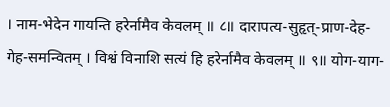। नाम-भेदेन गायन्ति हरेर्नामैव केवलम् ॥ ८॥ दारापत्य-सुहृत्-प्राण-देह-गेह-समन्वितम् । विश्वं विनाशि सत्यं हि हरेर्नामैव केवलम् ॥ ९॥ योग-याग-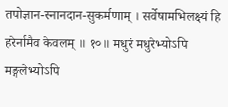तपोज्ञान-स्नानदान-सुकर्मणाम् । सर्वेषामभिलक्ष्यं हि हरेर्नामैव केवलम् ॥ १०॥ मधुरं मधुरेभ्योऽपि मङ्गलेभ्योऽपि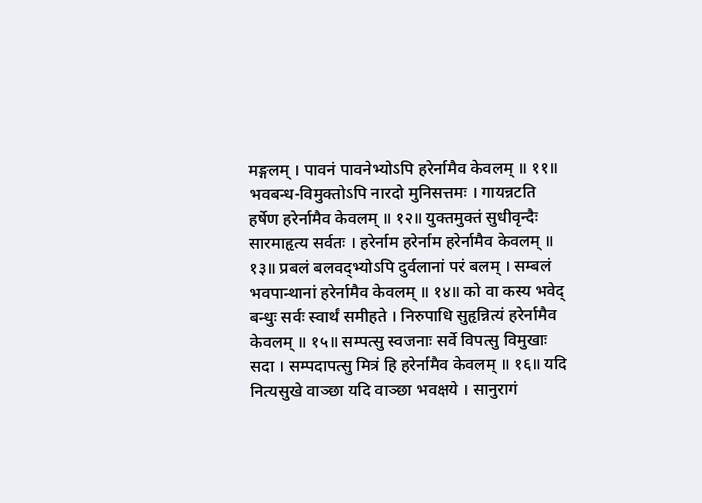मङ्गलम् । पावनं पावनेभ्योऽपि हरेर्नामैव केवलम् ॥ ११॥ भवबन्ध-विमुक्तोऽपि नारदो मुनिसत्तमः । गायन्नटति हर्षेण हरेर्नामैव केवलम् ॥ १२॥ युक्तमुक्तं सुधीवृन्दैः सारमाहृत्य सर्वतः । हरेर्नाम हरेर्नाम हरेर्नामैव केवलम् ॥ १३॥ प्रबलं बलवद्भ्योऽपि दुर्वलानां परं बलम् । सम्बलं भवपान्थानां हरेर्नामैव केवलम् ॥ १४॥ को वा कस्य भवेद् बन्धुः सर्वः स्वार्थं समीहते । निरुपाधि सुहृन्नित्यं हरेर्नामैव केवलम् ॥ १५॥ सम्पत्सु स्वजनाः सर्वे विपत्सु विमुखाः सदा । सम्पदापत्सु मित्रं हि हरेर्नामैव केवलम् ॥ १६॥ यदि नित्यसुखे वाञ्छा यदि वाञ्छा भवक्षये । सानुरागं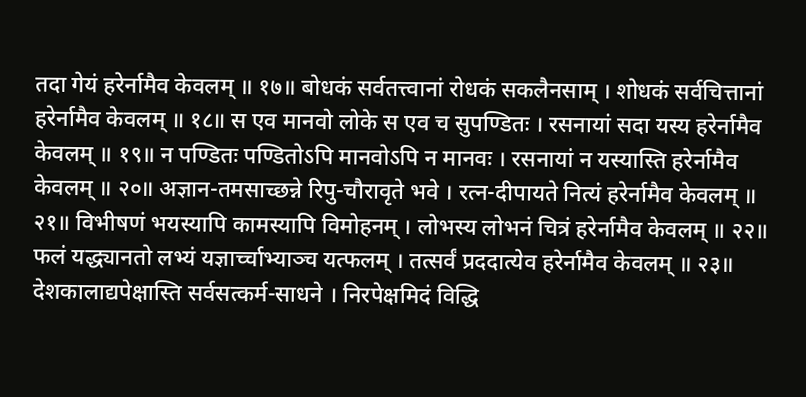तदा गेयं हरेर्नामैव केवलम् ॥ १७॥ बोधकं सर्वतत्त्वानां रोधकं सकलैनसाम् । शोधकं सर्वचित्तानां हरेर्नामैव केवलम् ॥ १८॥ स एव मानवो लोके स एव च सुपण्डितः । रसनायां सदा यस्य हरेर्नामैव केवलम् ॥ १९॥ न पण्डितः पण्डितोऽपि मानवोऽपि न मानवः । रसनायां न यस्यास्ति हरेर्नामैव केवलम् ॥ २०॥ अज्ञान-तमसाच्छन्ने रिपु-चौरावृते भवे । रत्न-दीपायते नित्यं हरेर्नामैव केवलम् ॥ २१॥ विभीषणं भयस्यापि कामस्यापि विमोहनम् । लोभस्य लोभनं चित्रं हरेर्नामैव केवलम् ॥ २२॥ फलं यद्ध्यानतो लभ्यं यज्ञार्च्चाभ्याञ्च यत्फलम् । तत्सर्वं प्रददात्येव हरेर्नामैव केवलम् ॥ २३॥ देशकालाद्यपेक्षास्ति सर्वसत्कर्म-साधने । निरपेक्षमिदं विद्धि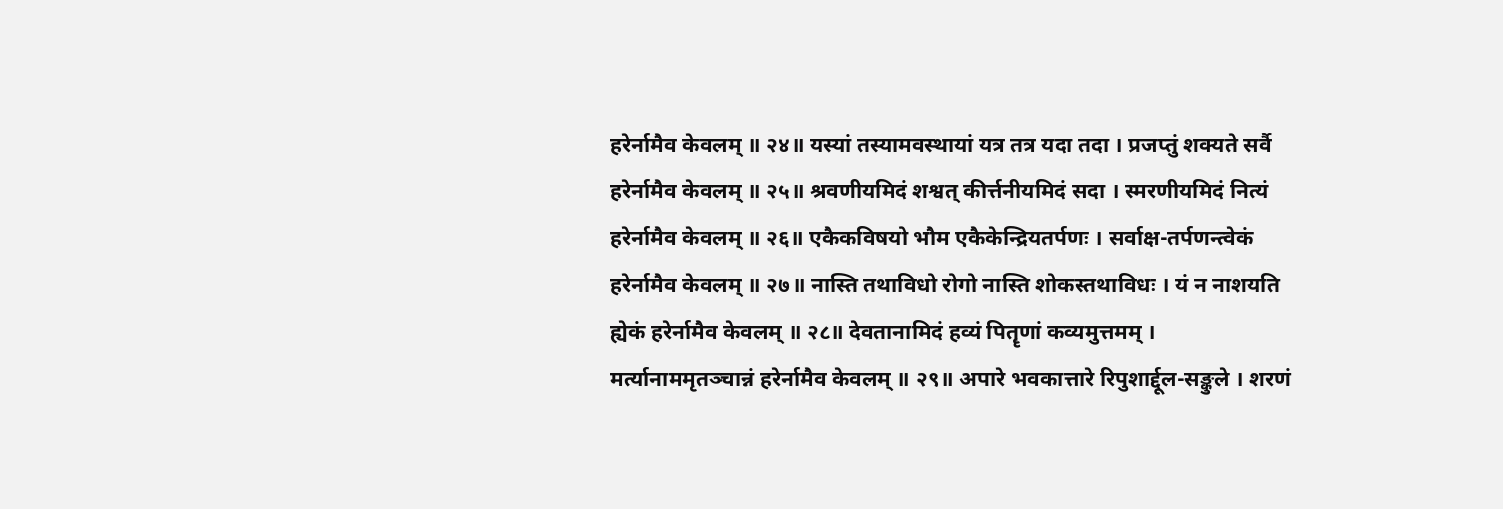हरेर्नामैव केवलम् ॥ २४॥ यस्यां तस्यामवस्थायां यत्र तत्र यदा तदा । प्रजप्तुं शक्यते सर्वै हरेर्नामैव केवलम् ॥ २५॥ श्रवणीयमिदं शश्वत् कीर्त्तनीयमिदं सदा । स्मरणीयमिदं नित्यं हरेर्नामैव केवलम् ॥ २६॥ एकैकविषयो भौम एकैकेन्द्रियतर्पणः । सर्वाक्ष-तर्पणन्त्वेकं हरेर्नामैव केवलम् ॥ २७॥ नास्ति तथाविधो रोगो नास्ति शोकस्तथाविधः । यं न नाशयति ह्येकं हरेर्नामैव केवलम् ॥ २८॥ देवतानामिदं हव्यं पितॄणां कव्यमुत्तमम् । मर्त्यानाममृतञ्चान्नं हरेर्नामैव केवलम् ॥ २९॥ अपारे भवकात्तारे रिपुशार्द्दूल-सङ्कुले । शरणं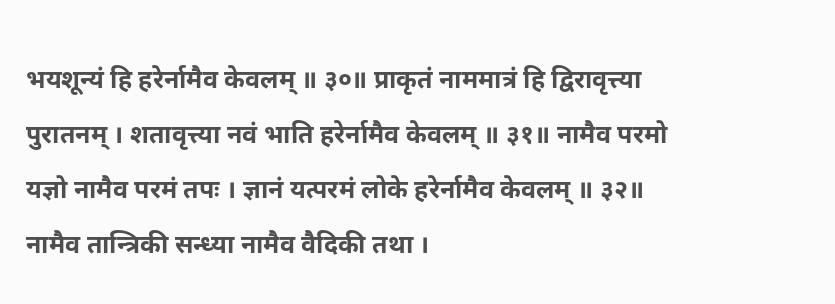भयशून्यं हि हरेर्नामैव केवलम् ॥ ३०॥ प्राकृतं नाममात्रं हि द्विरावृत्त्या पुरातनम् । शतावृत्त्या नवं भाति हरेर्नामैव केवलम् ॥ ३१॥ नामैव परमो यज्ञो नामैव परमं तपः । ज्ञानं यत्परमं लोके हरेर्नामैव केवलम् ॥ ३२॥ नामैव तान्त्रिकी सन्ध्या नामैव वैदिकी तथा ।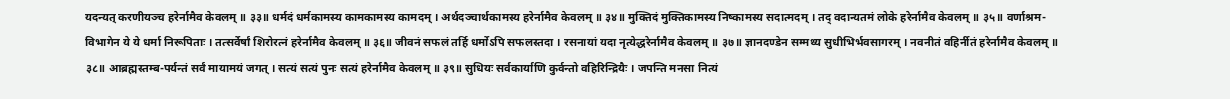यदन्यत् करणीयञ्च हरेर्नामैव केवलम् ॥ ३३॥ धर्मदं धर्मकामस्य कामकामस्य कामदम् । अर्थदञ्चार्थकामस्य हरेर्नामैव केवलम् ॥ ३४॥ मुक्तिदं मुक्तिकामस्य निष्कामस्य सदात्मदम् । तद् वदान्यतमं लोके हरेर्नामैव केवलम् ॥ ३५॥ वर्णाश्रम-विभागेन ये ये धर्मा निरूपिताः । तत्सर्वेर्षां शिरोरत्नं हरेर्नामैव केवलम् ॥ ३६॥ जीवनं सफलं तर्हि धर्मोऽपि सफलस्तदा । रसनायां यदा नृत्येद्धरेर्नामैव केवलम् ॥ ३७॥ ज्ञानदण्डेन सम्मथ्य सुधीभिर्भवसागरम् । नवनीतं वहिर्नीतं हरेर्नामैव केवलम् ॥ ३८॥ आब्रह्मस्तम्ब-पर्यन्तं सर्वं मायामयं जगत् । सत्यं सत्यं पुनः सत्यं हरेर्नामैव केवलम् ॥ ३९॥ सुधियः सर्वकार्याणि कुर्वन्तो वहिरिन्द्रियैः । जपन्ति मनसा नित्यं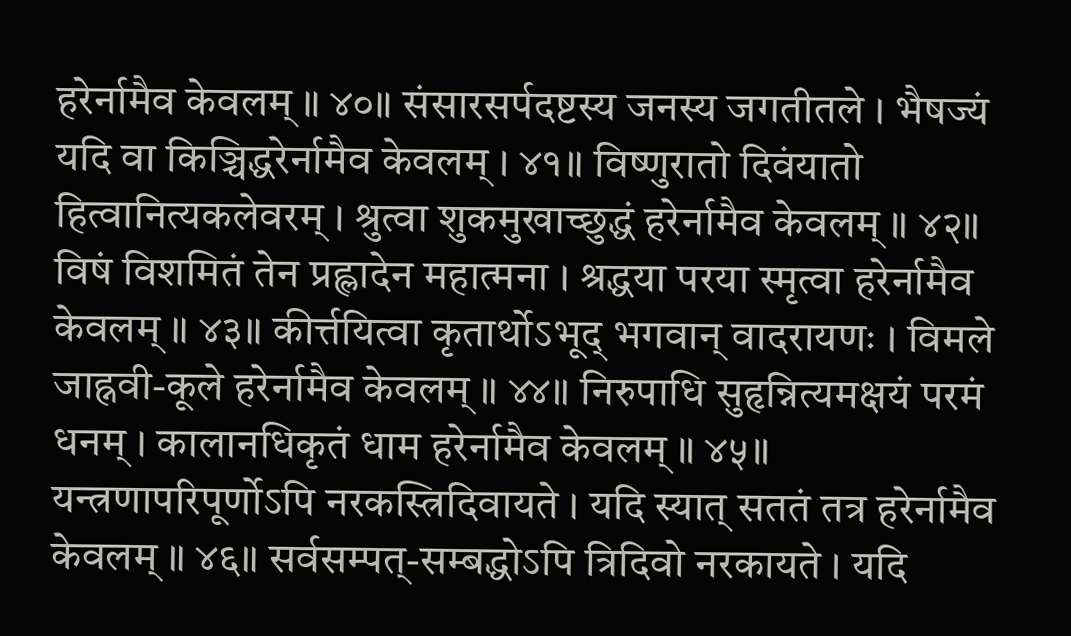हरेर्नामैव केवलम् ॥ ४०॥ संसारसर्पदष्टस्य जनस्य जगतीतले । भैषज्यं यदि वा किञ्चिद्धरेर्नामैव केवलम् । ४१॥ विष्णुरातो दिवंयातो हित्वानित्यकलेवरम् । श्रुत्वा शुकमुखाच्छुद्धं हरेर्नामैव केवलम् ॥ ४२॥ विषं विशमितं तेन प्रह्लादेन महात्मना । श्रद्धया परया स्मृत्वा हरेर्नामैव केवलम् ॥ ४३॥ कीर्त्तयित्वा कृतार्थोऽभूद् भगवान् वादरायणः । विमले जाह्नवी-कूले हरेर्नामैव केवलम् ॥ ४४॥ निरुपाधि सुहृन्नित्यमक्षयं परमं धनम् । कालानधिकृतं धाम हरेर्नामैव केवलम् ॥ ४५॥ यन्त्रणापरिपूर्णोऽपि नरकस्त्रिदिवायते । यदि स्यात् सततं तत्र हरेर्नामैव केवलम् ॥ ४६॥ सर्वसम्पत्-सम्बद्धोऽपि त्रिदिवो नरकायते । यदि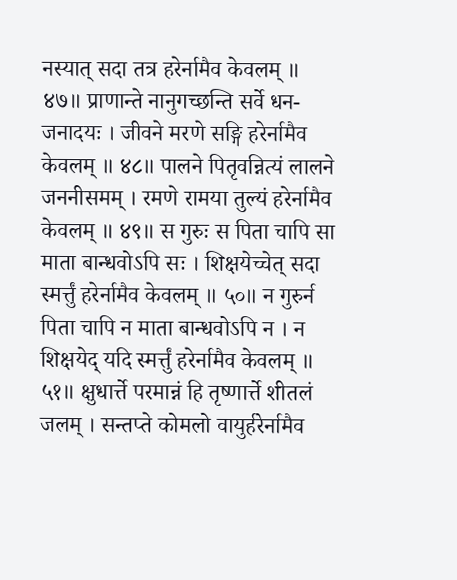नस्यात् सदा तत्र हरेर्नामैव केवलम् ॥ ४७॥ प्राणान्ते नानुगच्छन्ति सर्वे धन-जनादयः । जीवने मरणे सङ्गि हरेर्नामैव केवलम् ॥ ४८॥ पालने पितृवन्नित्यं लालने जननीसमम् । रमणे रामया तुल्यं हरेर्नामैव केवलम् ॥ ४९॥ स गुरुः स पिता चापि सा माता बान्धवोऽपि सः । शिक्षयेच्चेत् सदा स्मर्त्तुं हरेर्नामैव केवलम् ॥ ५०॥ न गुरुर्न पिता चापि न माता बान्धवोऽपि न । न शिक्षयेद् यदि स्मर्त्तुं हरेर्नामैव केवलम् ॥ ५१॥ क्षुधार्त्ते परमान्नं हि तृष्णार्त्ते शीतलं जलम् । सन्तप्ते कोमलो वायुर्हरेर्नामैव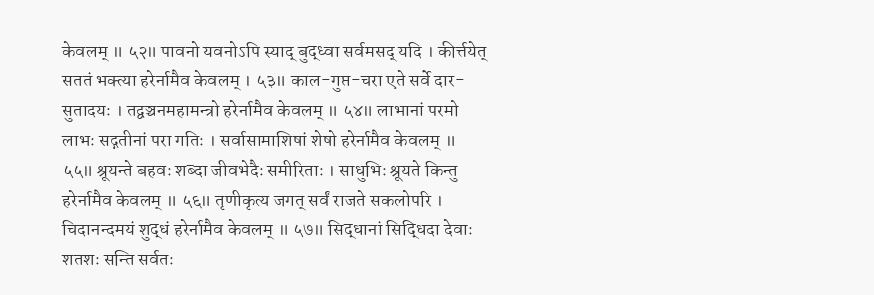केवलम् ॥ ५२॥ पावनो यवनोऽपि स्याद् बुद्ध्वा सर्वमसद् यदि । कीर्त्तयेत् सततं भक्त्या हरेर्नामैव केवलम् । ५३॥ काल-गुप्त-चरा एते सर्वे दार-सुतादयः । तद्वञ्चनमहामन्त्रो हरेर्नामैव केवलम् ॥ ५४॥ लाभानां परमो लाभः सद्गतीनां परा गतिः । सर्वासामाशिषां शेषो हरेर्नामैव केवलम् ॥ ५५॥ श्रूयन्ते बहवः शब्दा जीवभेदैः समीरिताः । साधुभिः श्रूयते किन्तु हरेर्नामैव केवलम् ॥ ५६॥ तृणीकृत्य जगत् सर्वं राजते सकलोपरि । चिदानन्दमयं शुद्धं हरेर्नामैव केवलम् ॥ ५७॥ सिद्धानां सिद्धिदा देवाः शतशः सन्ति सर्वतः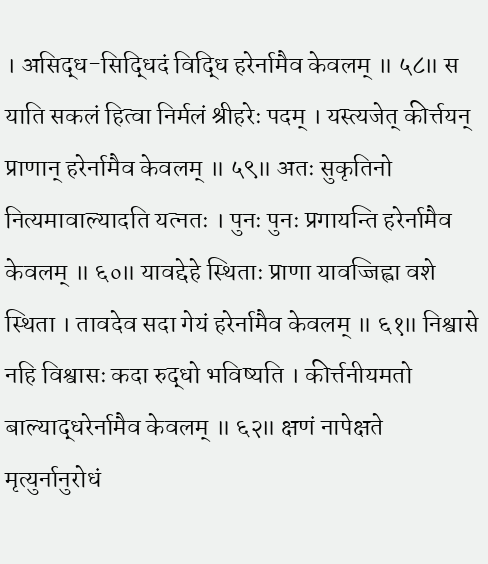। असिद्ध-सिद्धिदं विद्धि हरेर्नामैव केवलम् ॥ ५८॥ स याति सकलं हित्वा निर्मलं श्रीहरेः पदम् । यस्त्यजेत् कीर्त्तयन् प्राणान् हरेर्नामैव केवलम् ॥ ५९॥ अतः सुकृतिनो नित्यमावाल्यादति यत्नतः । पुनः पुनः प्रगायन्ति हरेर्नामैव केवलम् ॥ ६०॥ यावद्देहे स्थिताः प्राणा यावज्जिह्वा वशे स्थिता । तावदेव सदा गेयं हरेर्नामैव केवलम् ॥ ६१॥ निश्वासे नहि विश्वासः कदा रुद्धो भविष्यति । कीर्त्तनीयमतो बाल्याद्धरेर्नामैव केवलम् ॥ ६२॥ क्षणं नापेक्षते मृत्युर्नानुरोधं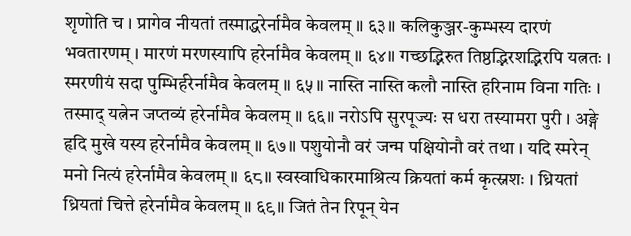श‍ृणोति च । प्रागेव नीयतां तस्माद्धरेर्नामैव केवलम् ॥ ६३॥ कलिकुञ्जर-कुम्भस्य दारणं भवतारणम् । मारणं मरणस्यापि हरेर्नामैव केवलम् ॥ ६४॥ गच्छद्भिरुत तिष्ठद्भिरशद्भिरपि यत्नतः । स्मरणीयं सदा पुम्भिर्हरेर्नामैव केवलम् ॥ ६५॥ नास्ति नास्ति कलौ नास्ति हरिनाम विना गतिः । तस्माद् यत्नेन जप्तव्यं हरेर्नामैव केवलम् ॥ ६६॥ नरोऽपि सुरपूज्यः स धरा तस्यामरा पुरी । अङ्गे हृदि मुखे यस्य हरेर्नामैव केवलम् ॥ ६७॥ पशुयोनौ वरं जन्म पक्षियोनौ वरं तथा । यदि स्मरेन् मनो नित्यं हरेर्नामैव केवलम् ॥ ६८॥ स्वस्वाधिकारमाश्रित्य क्रियतां कर्म कृत्स्नशः । ध्रियतां ध्रियतां चित्ते हरेर्नामैव केवलम् ॥ ६९॥ जितं तेन रिपून् येन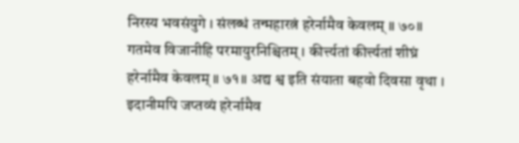निरस्य भवसंयुगे । संलब्धं तन्महारत्नं हरेर्नामैव केवलम् ॥ ७०॥ गतमेव विजानीहि परमायुरनिश्चितम् । कीर्त्त्यतां कीर्त्त्यतां शीघ्रं हरेर्नामैव केवलम् ॥ ७१॥ अद्य श्व इति संयाता बहवो दिवसा वृथा । इदानीमपि जप्तव्यं हरेर्नामैव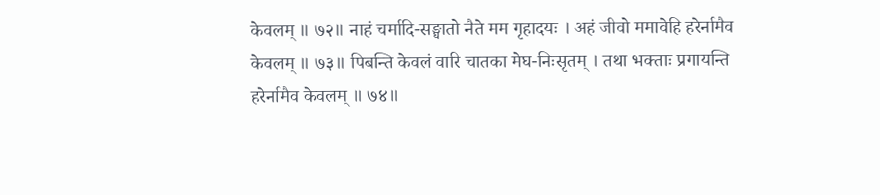केवलम् ॥ ७२॥ नाहं चर्मादि-सङ्घातो नैते मम गृहादयः । अहं जीवो ममावेहि हरेर्नामैव केवलम् ॥ ७३॥ पिबन्ति केवलं वारि चातका मेघ-निःसृतम् । तथा भक्ताः प्रगायन्ति हरेर्नामैव केवलम् ॥ ७४॥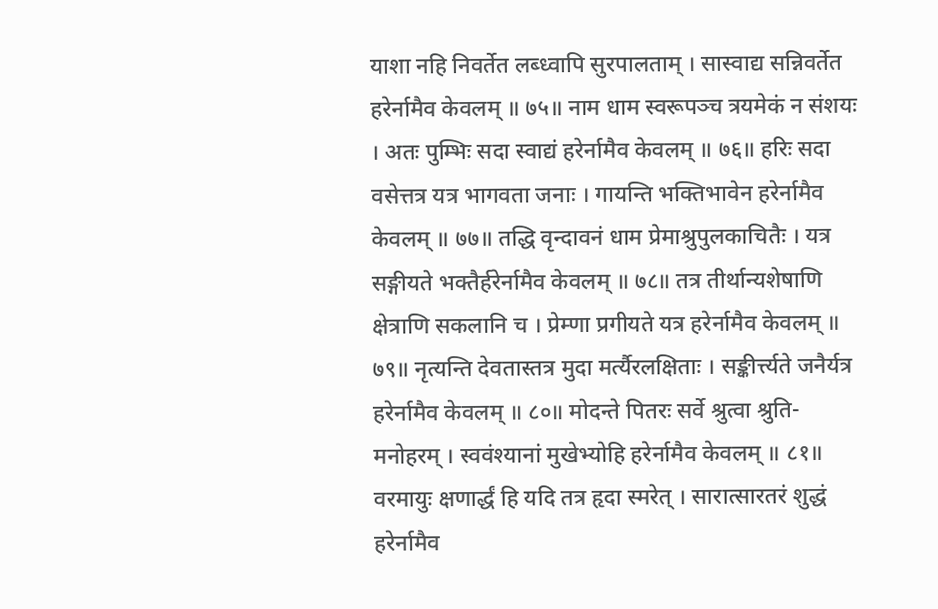याशा नहि निवर्तेत लब्ध्वापि सुरपालताम् । सास्वाद्य सन्निवर्तेत हरेर्नामैव केवलम् ॥ ७५॥ नाम धाम स्वरूपञ्च त्रयमेकं न संशयः । अतः पुम्भिः सदा स्वाद्यं हरेर्नामैव केवलम् ॥ ७६॥ हरिः सदा वसेत्तत्र यत्र भागवता जनाः । गायन्ति भक्तिभावेन हरेर्नामैव केवलम् ॥ ७७॥ तद्धि वृन्दावनं धाम प्रेमाश्रुपुलकाचितैः । यत्र सङ्गीयते भक्तैर्हरेर्नामैव केवलम् ॥ ७८॥ तत्र तीर्थान्यशेषाणि क्षेत्राणि सकलानि च । प्रेम्णा प्रगीयते यत्र हरेर्नामैव केवलम् ॥ ७९॥ नृत्यन्ति देवतास्तत्र मुदा मर्त्यैरलक्षिताः । सङ्कीर्त्त्यते जनैर्यत्र हरेर्नामैव केवलम् ॥ ८०॥ मोदन्ते पितरः सर्वे श्रुत्वा श्रुति-मनोहरम् । स्ववंश्यानां मुखेभ्योहि हरेर्नामैव केवलम् ॥ ८१॥ वरमायुः क्षणार्द्धं हि यदि तत्र हृदा स्मरेत् । सारात्सारतरं शुद्धं हरेर्नामैव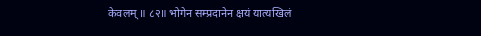केवलम् ॥ ८२॥ भोगेन सम्प्रदानेन क्षयं यात्यखिलं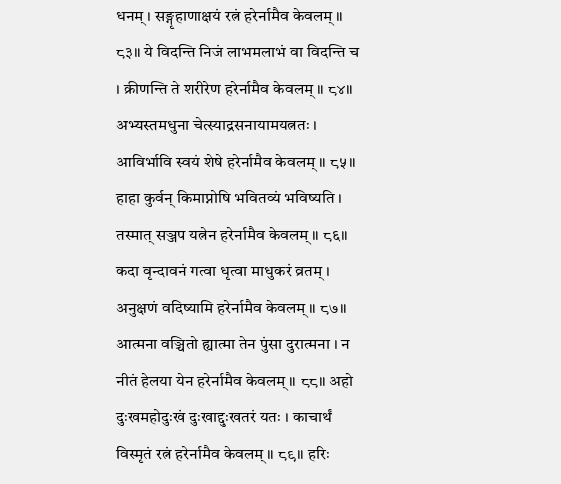धनम् । सङ्गृहाणाक्षयं रत्नं हरेर्नामैव केवलम् ॥ ८३॥ ये विदन्ति निजं लाभमलाभं वा विदन्ति च । क्रीणन्ति ते शरीरेण हरेर्नामैव केवलम् ॥ ८४॥ अभ्यस्तमधुना चेत्स्याद्रसनायामयत्नतः । आविर्भावि स्वयं शेषे हरेर्नामैव केवलम् ॥ ८५॥ हाहा कुर्वन् किमाप्नोषि भवितव्यं भविष्यति । तस्मात् सञ्जप यत्नेन हरेर्नामैव केवलम् ॥ ८६॥ कदा वृन्दावनं गत्वा धृत्वा माधुकरं व्रतम् । अनुक्षणं वदिष्यामि हरेर्नामैव केवलम् ॥ ८७॥ आत्मना वञ्चितो ह्यात्मा तेन पुंसा दुरात्मना । न नीतं हेलया येन हरेर्नामैव केवलम् ॥ ८८॥ अहो दुःखमहोदुःखं दुःखाद्दुःखतरं यतः । काचार्थं विस्मृतं रत्नं हरेर्नामैव केवलम् ॥ ८९॥ हरिः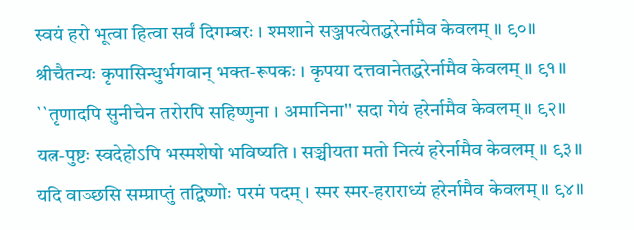स्वयं हरो भूत्वा हित्वा सर्वं दिगम्बरः । श्मशाने सञ्जपत्येतद्धरेर्नामैव केवलम् ॥ ९०॥ श्रीचैतन्यः कृपासिन्धुर्भगवान् भक्त-रूपकः । कृपया दत्तवानेतद्धरेर्नामैव केवलम् ॥ ९१॥ ``तृणादपि सुनीचेन तरोरपि सहिष्णुना । अमानिना'' सदा गेयं हरेर्नामैव केवलम् ॥ ९२॥ यत्न-पुष्टः स्वदेहोऽपि भस्मशेषो भविष्यति । सञ्चीयता मतो नित्यं हरेर्नामैव केवलम् ॥ ९३॥ यदि वाञ्छसि सम्प्राप्तुं तद्विष्णोः परमं पदम् । स्मर स्मर-हराराध्यं हरेर्नामैव केवलम् ॥ ९४॥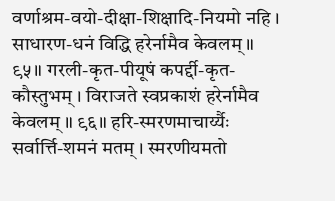वर्णाश्रम-वयो-दीक्षा-शिक्षादि-नियमो नहि । साधारण-धनं विद्धि हरेर्नामैव केवलम् ॥ ९५॥ गरली-कृत-पीयूषं कपर्द्दी-कृत-कौस्तुभम् । विराजते स्वप्रकाशं हरेर्नामैव केवलम् ॥ ९६॥ हरि-स्मरणमाचार्य्यैः सर्वार्त्ति-शमनं मतम् । स्मरणीयमतो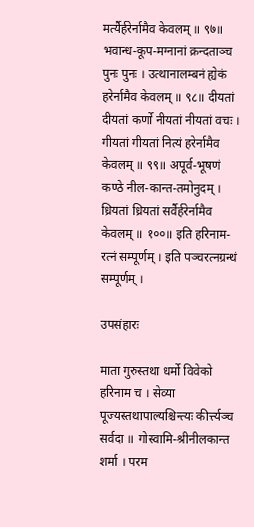मर्त्यैर्हरेर्नामैव केवलम् ॥ ९७॥ भवान्ध-कूप-मग्नानां क्रन्दताञ्च पुनः पुनः । उत्थानालम्बनं ह्येकं हरेर्नामैव केवलम् ॥ ९८॥ दीयतां दीयतां कर्णो नीयतां नीयतां वचः । गीयतां गीयतां नित्यं हरेर्नामैव केवलम् ॥ ९९॥ अपूर्व-भूषणं कण्ठे नील-कान्त-तमोनुदम् । ध्रियतां ध्रियतां सर्वैर्हरेर्नामैव केवलम् ॥ १००॥ इति हरिनाम-रत्नं सम्पूर्णम् । इति पञ्चरत्नग्रन्थं सम्पूर्णम् ।

उपसंहारः

माता गुरुस्तथा धर्मो विवेको हरिनाम च । सेव्या पूज्यस्तथापाल्यश्चिन्त्यः कीर्त्त्यञ्च सर्वदा ॥ गोस्वामि-श्रीनीलकान्त शर्मा । परम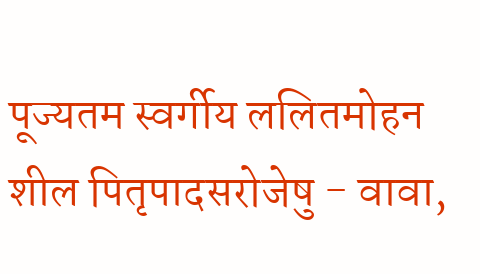पूज्यतम स्वर्गीय ललितमोहन शील पितृपादसरोजेषु - वावा,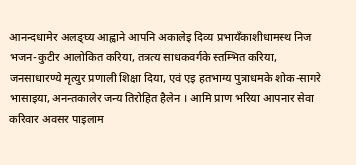आनन्दधामेर अलङ्घ्य आह्वाने आपनि अकालेइ दिव्य प्रभायँकाशीधामस्थ निज भजन-कुटीर आलोकित करिया, तत्रत्य साधकवर्गके स्तम्भित करिया, जनसाधारण्ये मृत्युर प्रणाली शिक्षा दिया, एवं एइ हतभाग्य पुत्राधमके शोक-सागरे भासाइया, अनन्तकालेर जन्य तिरोहित हैलेन । आमि प्राण भरिया आपनार सेवा करिवार अवसर पाइलाम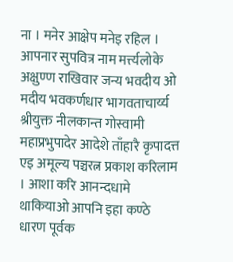ना । मनेर आक्षेप मनेइ रहिल । आपनार सुपवित्र नाम मर्त्त्यलोके अक्षुण्ण राखिवार जन्य भवदीय ओ मदीय भवकर्णधार भागवताचार्य्य श्रीयुक्त नीलकान्त गोस्वामी महाप्रभुपादेर आदेशे ताँहारै कृपादत्त एइ अमूल्य पञ्चरत्न प्रकाश करिलाम । आशा करि आनन्दधामे थाकियाओ आपनि इहा कण्ठे धारण पूर्वक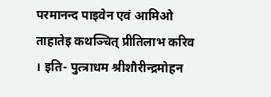परमानन्द पाइवेन एवं आमिओ ताहातेइ कथञ्चित् प्रीतिलाभ करिव । इति- पुत्त्राधम श्रीशौरीन्द्रमोहन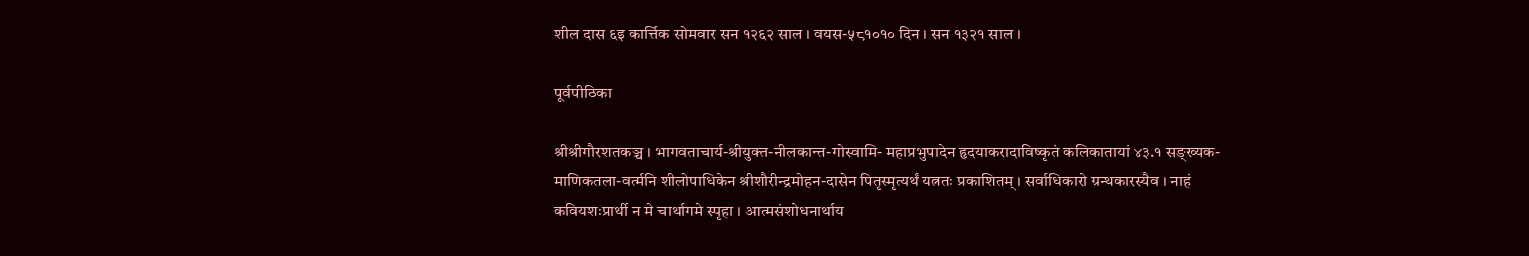शील दास ६इ कार्त्तिक सोमवार सन १२६२ साल । वयस-५८१०१० दिन । सन १३२१ साल ।

पूर्वपीठिका

श्रीश्रीगौरशतकञ्च । भागवताचार्य-श्रीयुक्त-नीलकान्त-गोस्वामि- महाप्रभुपादेन हृदयाकरादाविष्कृतं कलिकातायां ४३.१ सङ्ख्यक-माणिकतला-वर्त्मनि शीलोपाधिकेन श्रीशौरीन्द्रमोहन-दासेन पितृस्मृत्यर्थं यत्नतः प्रकाशितम् । सर्वाधिकारो ग्रन्थकारस्यैव । नाहं कवियशःप्रार्थी न मे चार्थागमे स्पृहा । आत्मसंशोधनार्थाय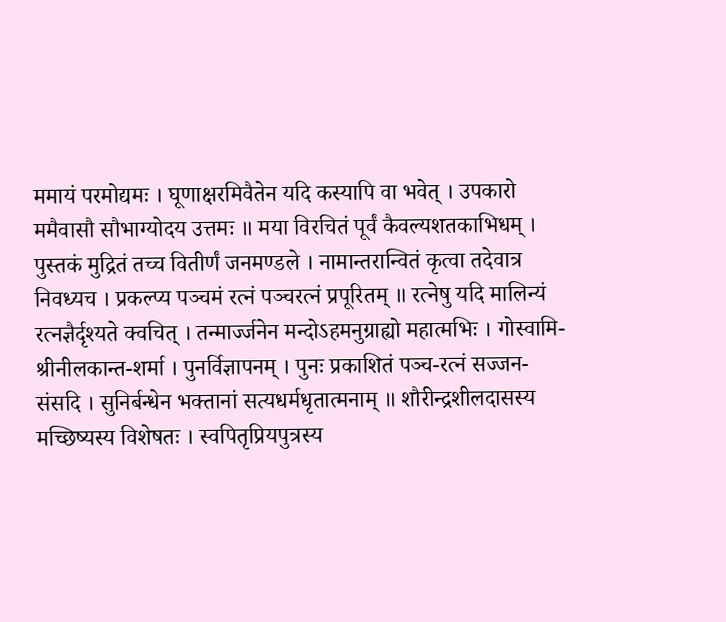ममायं परमोद्यमः । घूणाक्षरमिवैतेन यदि कस्यापि वा भवेत् । उपकारो ममैवासौ सौभाग्योदय उत्तमः ॥ मया विरचितं पूर्वं कैवल्यशतकाभिधम् । पुस्तकं मुद्रितं तच्च वितीर्णं जनमण्डले । नामान्तरान्वितं कृत्वा तदेवात्र निवध्यच । प्रकल्प्य पञ्चमं रत्नं पञ्चरत्नं प्रपूरितम् ॥ रत्नेषु यदि मालिन्यं रत्नज्ञैर्दृश्यते क्वचित् । तन्मार्ज्जनेन मन्दोऽहमनुग्राह्यो महात्मभिः । गोस्वामि- श्रीनीलकान्त-शर्मा । पुनर्विज्ञापनम् । पुनः प्रकाशितं पञ्च-रत्नं सज्जन-संसदि । सुनिर्बन्धेन भक्तानां सत्यधर्मधृतात्मनाम् ॥ शौरीन्द्रशीलदासस्य मच्छिष्यस्य विशेषतः । स्वपितृप्रियपुत्रस्य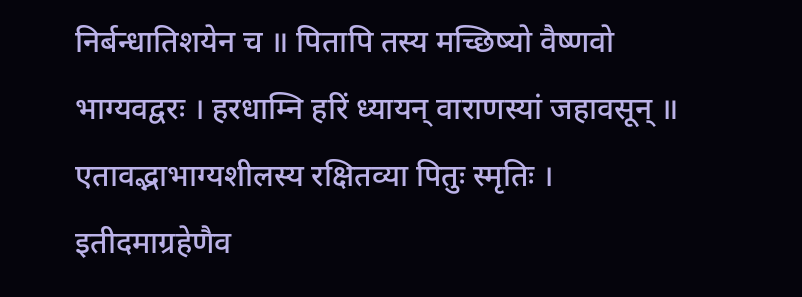निर्बन्धातिशयेन च ॥ पितापि तस्य मच्छिष्यो वैष्णवो भाग्यवद्वरः । हरधाम्नि हरिं ध्यायन् वाराणस्यां जहावसून् ॥ एतावद्भाभाग्यशीलस्य रक्षितव्या पितुः स्मृतिः । इतीदमाग्रहेणैव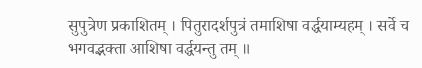सुपुत्रेण प्रकाशितम् । पितुरादर्शपुत्रं तमाशिषा वर्द्धयाम्यहम् । सर्वे च भगवद्भक्ता आशिषा वर्द्धयन्तु तम् ॥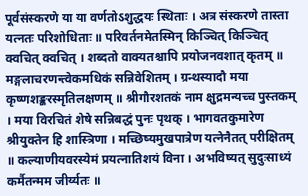पूर्वसंस्करणे या या वर्णतोऽशुद्धयः स्थिताः । अत्र संस्करणे तास्ता यत्नतः परिशोधिताः ॥ परिवर्तनमेतस्मिन् किञ्चित् किञ्चित् क्वचित् क्वचित् । शब्दतो वाक्यतश्चापि प्रयोजनवशात् कृतम् ॥ मङ्गलाचरणन्त्वेकमधिकं सन्निवेशितम् । ग्रन्थस्यादौ मया कृष्णशङ्करस्मृतिलक्षणम् ॥ श्रीगौरशतकं नाम क्षुद्रमन्यच्च पुस्तकम् । मया विरचितं शेषे सन्निबद्धं पुनः पृथक् । भागवतकुमारेण श्रीयुक्तेन हि शास्त्रिणा । मच्छिष्यमुखपात्रेण यत्नेनैतत् परीक्षितम् ॥ कल्याणीयवरस्येमं प्रयत्नातिशयं विना । अभविष्यत् सुदुःसाध्यं कर्मैतन्मम जीर्य्यतः ॥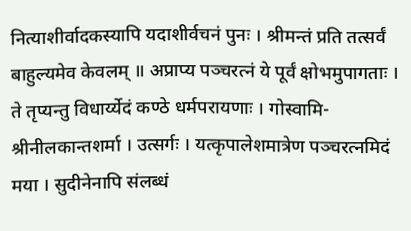नित्याशीर्वादकस्यापि यदाशीर्वचनं पुनः । श्रीमन्तं प्रति तत्सर्वं बाहुल्यमेव केवलम् ॥ अप्राप्य पञ्चरत्नं ये पूर्वं क्षोभमुपागताः । ते तृप्यन्तु विधार्य्येदं कण्ठे धर्मपरायणाः । गोस्वामि-श्रीनीलकान्तशर्मा । उत्सर्गः । यत्कृपालेशमात्रेण पञ्चरत्नमिदं मया । सुदीनेनापि संलब्धं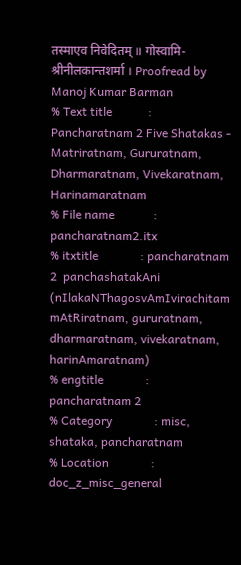तस्माएव निवेदितम् ॥ गोस्वामि-श्रीनीलकान्तशर्मा । Proofread by Manoj Kumar Barman
% Text title            : Pancharatnam 2 Five Shatakas - Matriratnam, Gururatnam, Dharmaratnam, Vivekaratnam, Harinamaratnam
% File name             : pancharatnam2.itx
% itxtitle              : pancharatnam 2  panchashatakAni (nIlakaNThagosvAmIvirachitam mAtRiratnam, gururatnam, dharmaratnam, vivekaratnam, harinAmaratnam)
% engtitle              : pancharatnam 2
% Category              : misc, shataka, pancharatnam
% Location              : doc_z_misc_general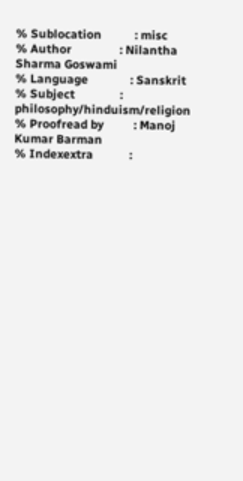% Sublocation           : misc
% Author                : Nilantha Sharma Goswami
% Language              : Sanskrit
% Subject               : philosophy/hinduism/religion
% Proofread by          : Manoj Kumar Barman
% Indexextra            :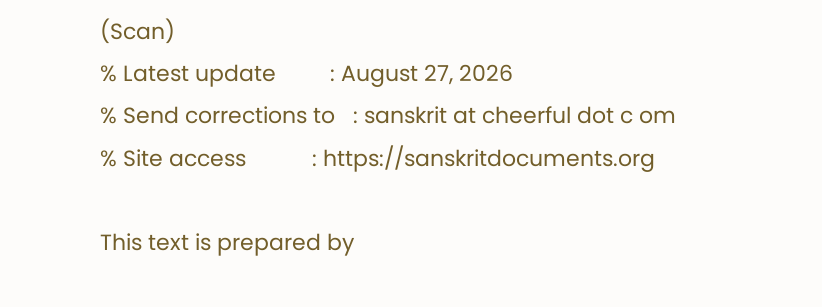(Scan)
% Latest update         : August 27, 2026
% Send corrections to   : sanskrit at cheerful dot c om
% Site access           : https://sanskritdocuments.org

This text is prepared by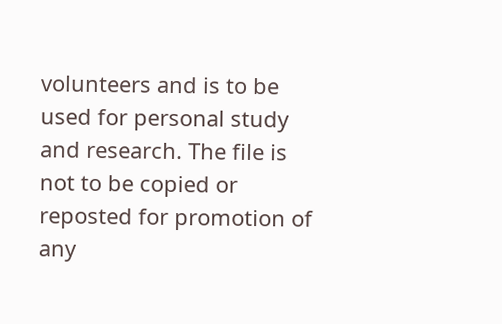volunteers and is to be used for personal study and research. The file is not to be copied or reposted for promotion of any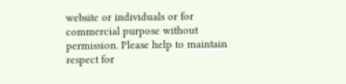website or individuals or for commercial purpose without permission. Please help to maintain respect for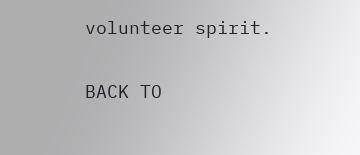volunteer spirit.

BACK TO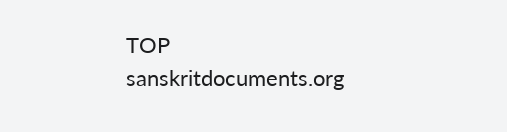TOP
sanskritdocuments.org